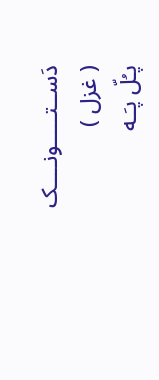دَســتـــــونــــک
( غزل )
پـُلّ پـَـه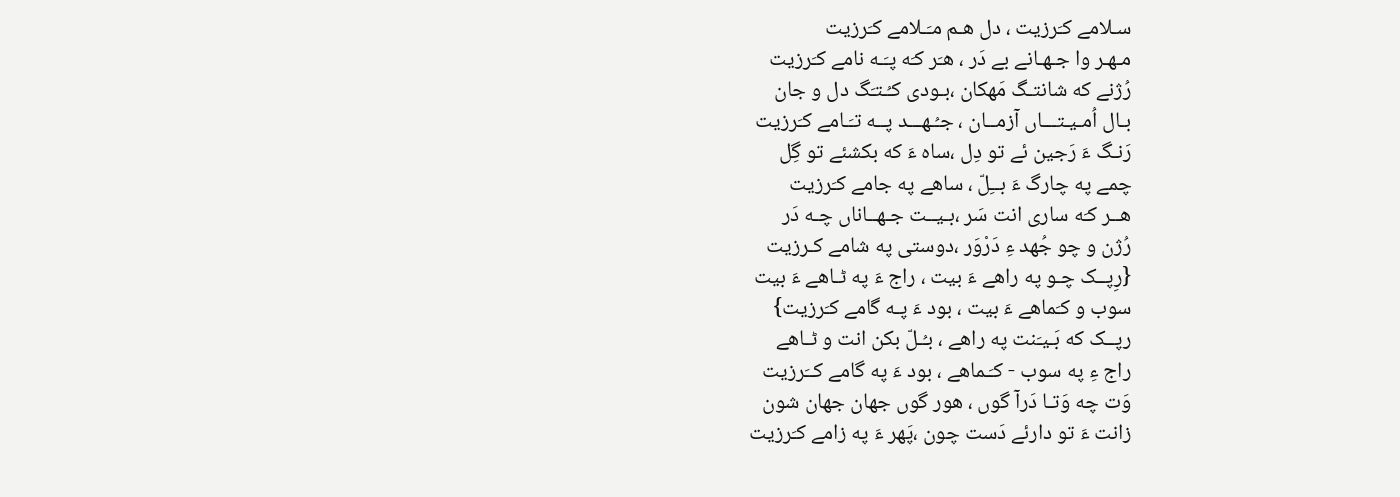سـلامے کـَرزیت ، دل هـم مـَـلامے کـَرزیت
مـهـر وا جـهـانے بے دَر ، هـَر کـَه پـَـه نامے کـَرزیت
رُژنے که شانتـگ مَهکان ،بـودی کـُـتـَگ دل و جان
بـال اُمـیـتـــاں آزمــان ، جـُـهـــد پــه تـَـامے کـَرزیت
رَنـگ ءَ رَجین ئے تو دِل ،ساه ءَ که بکشئے تو گِل
چمے په چارگ ءَ بــِلّ ، ساهے په جامے کـَرزیت
هــر کـَه ساری انت سَر ،بـیــت جـهــاناں چـه دَر
رُژن و چو جُهد ءِ دَرْوَر ،دوستی په شامے کـرزیت
{رِپــک چـو په راهے ءَ بیت ، راج ءَ په ٹـاهے ءَ بیت
سوب و کـَماهے ءَ بیت ، بود ءَ پـه گامے کـَرزیت}
رپــک که بَـیـَنت په راهے ، بـُـلّ بکن انت و ٹـاهے
راج ءِ په سوب - کـَـماهے ، بود ءَ په گامے کــَرزیت
وَت چه وَتـا دَرآ گوں ، هور گوں جهان جهان شون
زانت ءَ تو دارئے دَست چون ،پَهر ءَ په زامے کـَرزیت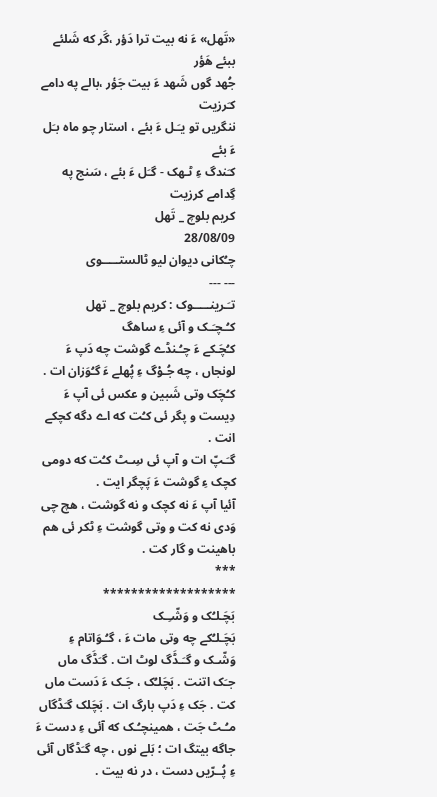«تَهل» ءَ نه بیت ترا دَؤر ،گَر که شَلئے ببئے هَؤر
جُهد گوں شَهد ءَ بیت جَؤر ،بالے په دامے کـَرزیت
ننگریں تو یـَـل ءَ بئے ، استار چو ماه بـَل ءَ بئے
کـَندگ ءِ ٹـهک - گـَل ءَ بئے ، سَنج په گِدامے کرزیت
کریم بلوچ _ تَهل
28/08/09
چـُکانی دیوان لیو ٹالستـــــوی
--- ---
تـَـرینـــــوک : کریم بلوچ _ تهل
کـُـچـَـک و آئی ءِ ساهگ
کـُچَـکے ءَ چـُـنڈے گوشت چه دَپ ءَ لونجاں ، چه جُـوْگ ءِ پُهلے ءَ گـُوَزان ات . کـُچَک وتی شَبین و عکس ئی آپ ءَ دِیست و پگر ئی کـُت که اے دگه کچکے انت .
گـَـپّ ات و آپ ئی سِـٹ کـُت که دومی کچک ءِ گوشت ءَ پَچگر ایت .
آئیا آپ ءَ نه کچک و نه گوشت ، هچ چی وَدی نه کت و وتی گوشت ءِ ٹکر ئی هم باهینت و گار کت .
***
*******************
بَچَـلـُک و وَشّـِـک
بَچَـلـُکے چه وتی مات ءَ ، گـُـوَاتام ءِ وَشّـک و گـَـڈَگ لوٹ ات . گـَڈَگ ماں جـَک اتنت . بَچَلـُک ، جَـک ءَ دَست ماں کت . جَک ءِ دَپ بارگ ات . بَچَلک گـَڈگاں مـُـٹ جَت ، همینچـُـک که آئی ءِ دست ءَ جاگه بیتگ ات ؛ بَلے نوں ، چه گـَڈگاں آئی ءِ پُــرّیں دست ، در نه بیت .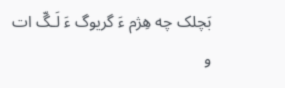بَچلک چه هِژم ءَ گریوگ ءَ لَـگّ ات و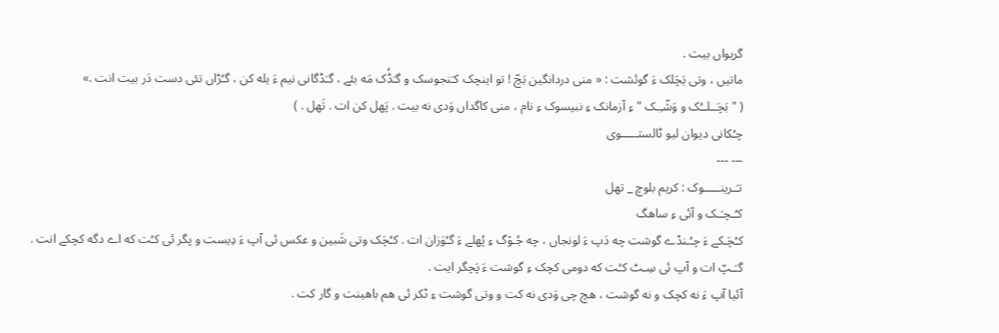گریواں بیت .
ماتیں ، وتی بَچَلک ءَ گوئشت : « منی دردانگین بَچّ ! تو اینچک کـَنجوسک و گـَڈُک مَه بئے ، گـَڈگانی نیم ءَ یله کن ، گـُڑاں تئی دست دَر بیت انت .»
( " بَچَــلــُک و وَشّـِـک " ءِ آزمانک ءِ نبیسوک ءِ نام ، منی کاگداں وَدی نه بیت . پَهل کن ات . تَهل . )
چـُکانی دیوان لیو ٹالستـــــوی
--- ---
تـَـرینـــــوک : کریم بلوچ _ تهل
کـُـچـَـک و آئی ءِ ساهگ
کـُچَـکے ءَ چـُـنڈے گوشت چه دَپ ءَ لونجاں ، چه جُـوْگ ءِ پُهلے ءَ گـُوَزان ات . کـُچَک وتی شَبین و عکس ئی آپ ءَ دِیست و پگر ئی کـُت که اے دگه کچکے انت .
گـَـپّ ات و آپ ئی سِـٹ کـُت که دومی کچک ءِ گوشت ءَ پَچگر ایت .
آئیا آپ ءَ نه کچک و نه گوشت ، هچ چی وَدی نه کت و وتی گوشت ءِ ٹکر ئی هم باهینت و گار کت .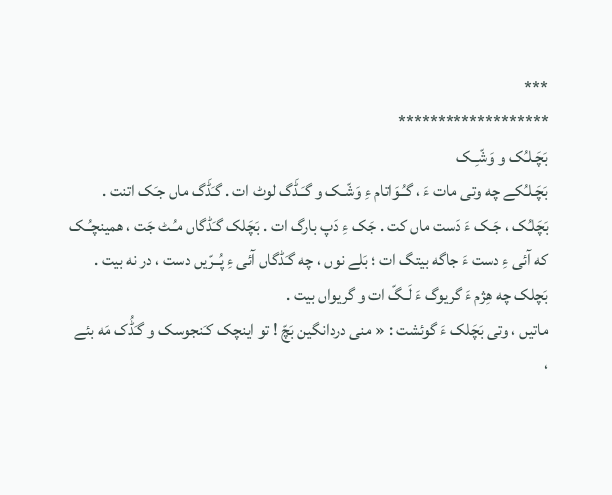***
*******************
بَچَـلـُک و وَشّـِـک
بَچَـلـُکے چه وتی مات ءَ ، گـُـوَاتام ءِ وَشّـک و گـَـڈَگ لوٹ ات . گـَڈَگ ماں جـَک اتنت . بَچَلـُک ، جَـک ءَ دَست ماں کت . جَک ءِ دَپ بارگ ات . بَچَلک گـَڈگاں مـُـٹ جَت ، همینچـُـک که آئی ءِ دست ءَ جاگه بیتگ ات ؛ بَلے نوں ، چه گـَڈگاں آئی ءِ پُــرّیں دست ، در نه بیت .
بَچلک چه هِژم ءَ گریوگ ءَ لَـگّ ات و گریواں بیت .
ماتیں ، وتی بَچَلک ءَ گوئشت : « منی دردانگین بَچّ ! تو اینچک کـَنجوسک و گـَڈُک مَه بئے ،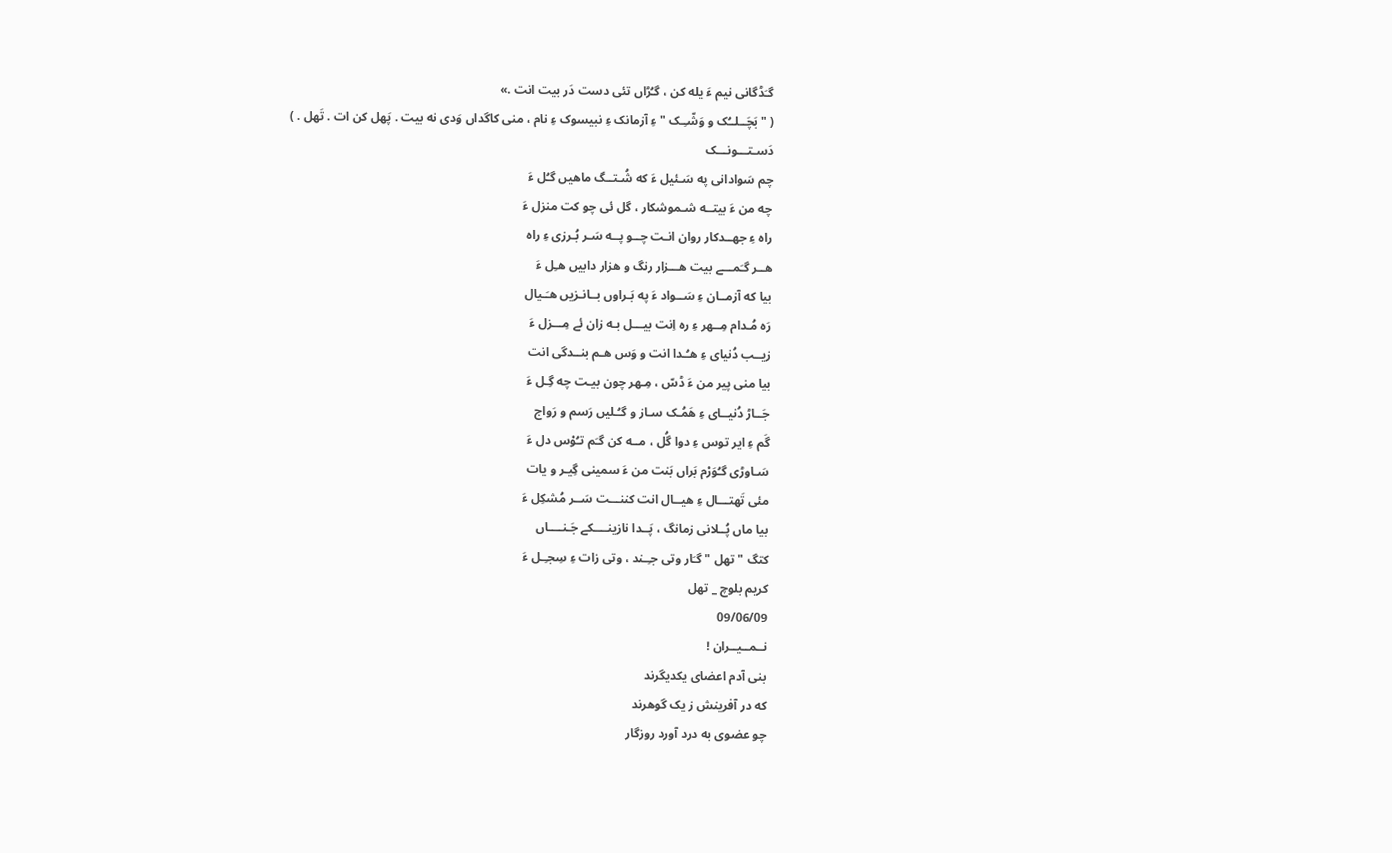گـَڈگانی نیم ءَ یله کن ، گـُڑاں تئی دست دَر بیت انت .»
( " بَچَــلــُک و وَشّـِـک " ءِ آزمانک ءِ نبیسوک ءِ نام ، منی کاگداں وَدی نه بیت . پَهل کن ات . تَهل . )
دَسـتـــونـــک
چم سَوادانی په سَـئیل ءَ که شُـتــگ ماهیں گـُل ءَ
چه من ءَ بیتــه شـموشکار ، گل ئی چو کت منزل ءَ
راه ءِ جهــدکار روان انـت چــو پــه سَـر بُـرزی ءِ راه
هــر گـَمـــے بیت هـــزار رنگ و هزار دابیں هـِل ءَ
بیا که آزمــان ءِ سَــواد ءَ په بَـراوں بــانـزیں هـَـیال
رَه مُـدام مِــهر ءِ ره اِنت بیـــل بـه زان ئے مِـــزل ءَ
زیــب دُنیای ءِ هـُـدا انت و وَس هـم بنــدگی انت
بیا منی پیر من ءَ ڈسّ ، مِـهر چون بیـت چه گِـل ءَ
جَــاڑ دُنیــای ءِ هَمُـک سـاز و گـُـلیں رَسم و رَواج
گَم ءِ ایر توس ءِ دوا گُل ، مــه کن گـَم تـُوْس دل ءَ
سَـاوڑی گـُوَرْم بَراں بَنت من ءَ سمینی گِیـر و یات
مئی تَهتـــال ءِ هیــال انت کننـــت سَــر مُشکِل ءَ
بیا ماں پُــلانی زمانگ ، پَــدا نازینــــکے جَـنــــاں
کتگ " تهل " گـَار وتی جـِـند ، وتی زات ءِ سِجـِـل ءَ
کریم بلوچ _ تهل
09/06/09
نــمــیــران !
بنی آدم اعضای یکدیگرند
که در آفرینش ز یک گوهرند
چو عضوی به درد آورد روزگار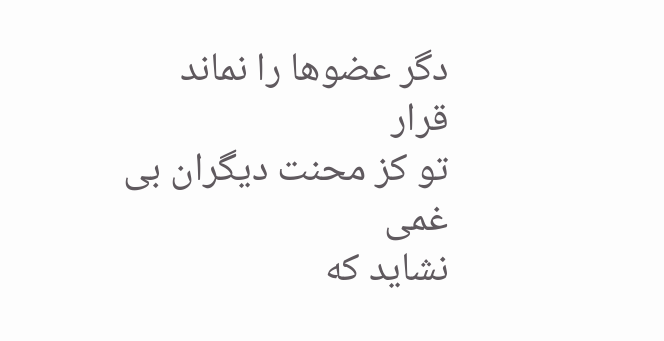دگر عضوها را نماند قرار
تو کز محنت دیگران بی غمی
نشاید که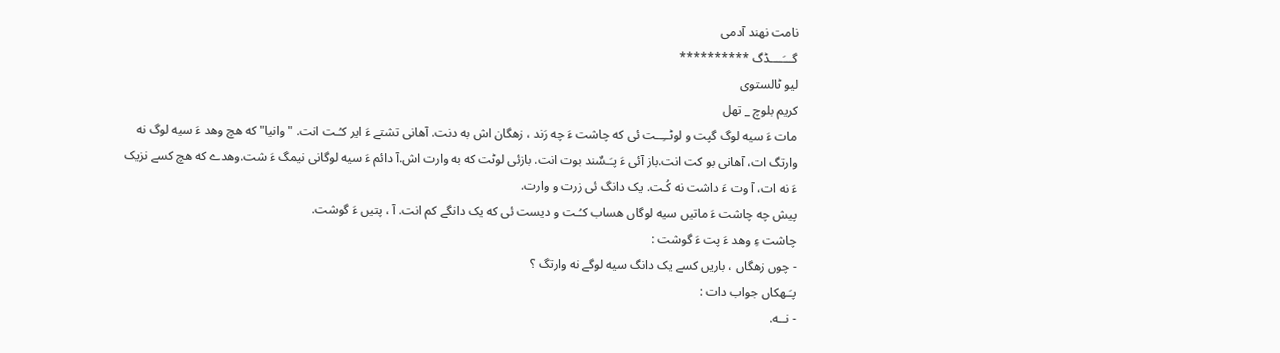نامت نهند آدمی
گـــَــــڈگ **********
لیو ٹالستوی
کریم بلوچ _ تهل
مات ءَ سیه لوگ گپت و لوٹــِــت ئی که چاشت ءَ چه رَند ، زهگان اش به دنت. آهانی تشتے ءَ ایر کـُـت انت. " وانیا" که هچ وهد ءَ سیه لوگ نه وارتگ ات، آهانی بو کت انت.باز آئی ءَ پـَـسٌند بوت انت. بازئی لوٹت که به وارت اش.آ دائم ءَ سیه لوگانی نیمگ ءَ شت.وهدے که هچ کسے نزیک ءَ نه ات، آ وت ءَ داشت نه کُـت. یک دانگ ئی زرت و وارت.
پیش چه چاشت ءَ ماتیں سیه لوگاں هساب کـُـت و دیست ئی که یک دانگے کم انت. آ ، پتیں ءَ گوشت.
چاشت ءِ وهد ءَ پت ءَ گوشت :
- چوں زهگاں ، باریں کسے یک دانگ سیه لوگے نه وارتگ ؟
پـَـهکاں جواب دات :
- نــه.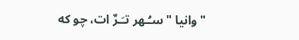" وانیا " سـُـهر تـَـرٌ ات، چو که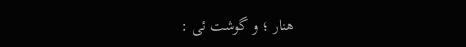هنار ؛ و گوشت ئی :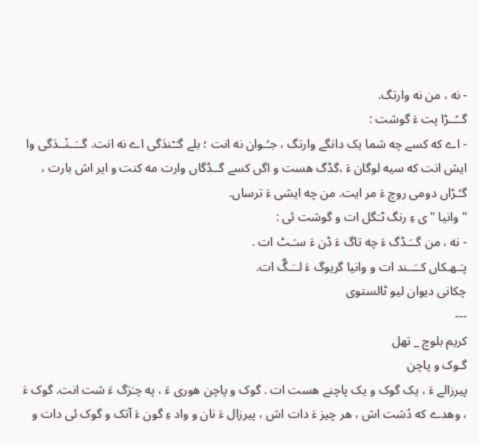- نه ، من نه وارتگ.
گــُــڑا پت ءَ گوشت :
- اے که کسے چه شما یک دانگے وارتگ ، جـُـوان نه انت ؛ بلے گـَـْندَگی اے نه انت. گــَــنْــدَگی وا ایش انت که سیه لوگان ءَ ،گڈگ هست و اگں کسے گــڈگاں وارت مه کنت و ایر اش بارت ، گـُـڑاں دومی روچ ءَ مر ایت. من چه ایشی ءَ ترساں.
" وانیا "ی ءِ رنگ ٹـَگل ات و گوشت ئی :
- نه ، من گــَـڈگ ءَ چه تاگ ءَ ڈن ءَ سـَـٹ ات .
پـَـهـکاں کــَــند ات و وانیا گریوگ ءَ لــَـگٌ ات.
چکانی دیوان لیو ٹالستوی
---
کریم بلوچ _ تهل
گـوک و پاچن
پیرزالے ءَ ، یک گوک و یک پاچنے هست ات . گوک و پاچن هوری ءَ ، په چـَرَگ ءَ شت انت. گوک ءَ ، وهدے که دُشت اش ، هر چیز ءَ دات اش ، پیرزال ءَ نان و واد ءِ گون ءَ آتک و گوک ئی دات و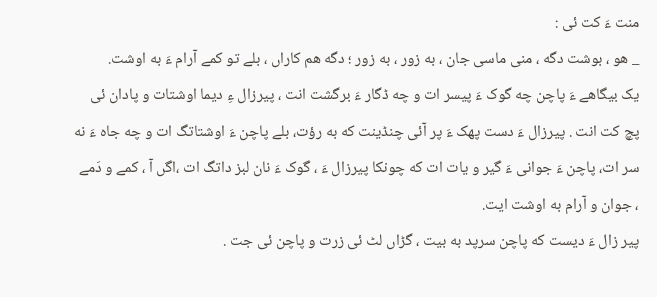منت ءَ کت ئی :
_ هو ، بوشت دگه ، منی ماسی جان ، به زور ، به زور ؛ دگه هم کاراں ، بلے تو کمے آرام ءَ به اوشت.
یک بیگاهے ءَ پاچن چه گوک ءَ پیسر ات و چه ڈگار ءَ برگشت انت ، پیرزال ءِ دیما اوشتات و پادان ئی پچ کت انت . پیرزال ءَ دست پهک ءَ پر آئی چنڈینت که به رؤت، بلے پاچن ءَ اوشتاتگ ات و چه جاه ءَ نه سر ات، پاچن ءَ جوانی ءَ گیر و یات ات که چونکا پیرزال ءَ ، گوک ءَ نان لبز داتگ ات ،اگں آ ، کمے و دَمے ، جوان و آرام به اوشت ایت.
پیر زال ءَ دیست که پاچن سرپد به بیت ، گڑاں لٹ ئی زرت و پاچن ئی جت .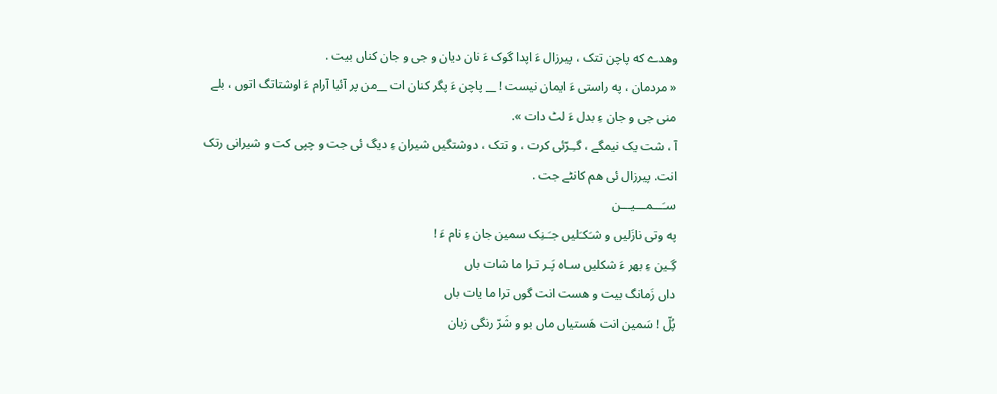وهدے که پاچن تتک ، پیرزال ءَ اپدا گوک ءَ نان دیان و جی و جان کناں بیت .
« مردمان ، په راستی ءَ ایمان نیست ! __ پاچن ءَ پگر کنان ات __من پر آئیا آرام ءَ اوشتاتگ اتوں ، بلے منی جی و جان ءِ بدل ءَ لٹ دات ».
آ ، شت یک نیمگے ، گـِـرّئی کرت ، و تتک ، دوشتگیں شیران ءِ دیگ ئی جت و چپی کت و شیرانی رتک انت. پیرزال ئی هم کانٹے جت .
سـَـــمـــیـــن
په وتی نازَلیں و شـَکـَلیں جـَـنِک سمین جان ءِ نام ءَ !
گِـین ءِ بهر ءَ شکلیں سـاه پَـر تـرا ما شات باں
داں زَمانگ بیت و هست انت گوں ترا ما یات باں
پُلّ ! سَمین انت هَستیاں ماں بو و شَرّ رنگی زبان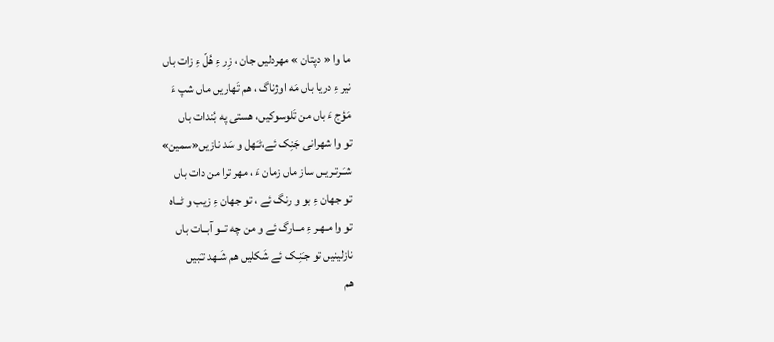ما وا « دپتان » مهردلیں جان ، زِر ءِ هُلّ ءِ زات باں
نیر ءِ دریا باں مَه اوژناگ ، هم تَهاریں ماں شپ ءَ
مَؤج ءَ باں من تَلوسوکیں، هستی په بُندات باں
تو وا شهرانی جَنِک ئے،ٹـَهل و سَد نازیں«سمین»
شـَـرتـریـں ساز ماں زمان ءَ ، مهر ترا من دات باں
تو جهان ءِ بو و رنگ ئے ، تو جهان ءِ زیب و ٹــاه
تو وا مـهـر ءِ مــارگ ئے و من چه تــو آبــات باں
نازلینیں تو جـَنِـک ئے شَکلیں هم شَـهد تـَبیں
هم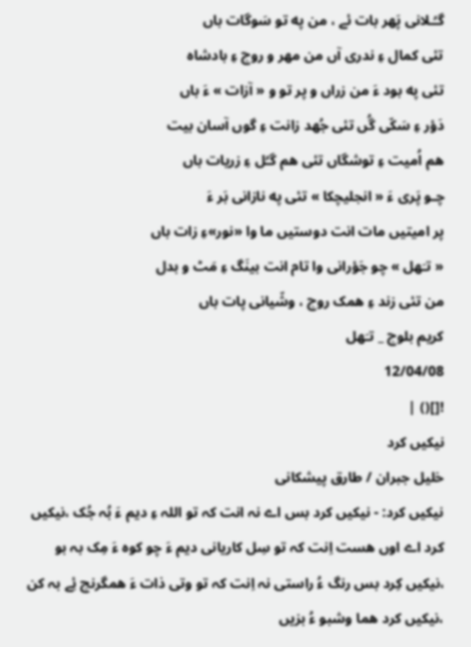گـُـلانی پَهر بات ئے ، من په تو سَوگات باں
تئی کمال ءِ ندری آں من مهر و روچ ءِ بادشاه
تئی په بود ءَ من زراں و پر تو و « آزات » ءَ باں
دَؤر ءِ سَکّی گُں تئی جُهد زانت ءِ گوں آسان بیت
هم اُمیت ءِ توشگاں تئی هم گـُل ءِ زریات باں
چـو پَری ءَ « انجلیچکا » تئی په نازانی بَر ءَ
پر امیتیں مات انت دوستیں ما وا «نور»ءِ زات باں
« تـَهل » چو جَؤرانی وا تام انت بینَگ ءِ مَٹ و بدل
من تئی زند ءِ همک روچ ، وشّیانی پات باں
کریم بلوچ _ تـَهل
12/04/08
![]() |
نیکیں کرد
خلیل جبران / طارق پیشکانی
نیکیں کرد: - نیکیں کرد بس اے نہ انت کہ تو اللہ ءِ دیم ءَ بُہ جُک ،نیکیں کرد اے اوں ھست اِنت کہ تو سِل کاریانی دیم ءَ چو کوہ ءَ مِک بہ بو ،نیکیں کِرد بس رنگ ءُ راستی نہ اِنت کہ تو وتی ذات ءَ ھمگرنچ ئِے بہ کن ،نیکیں کرد ھما وشبو ءُ بزیں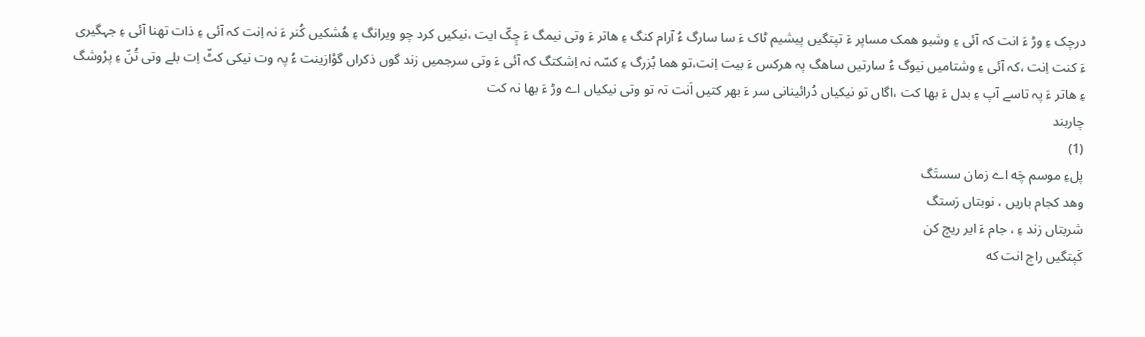درچک ءِ وڑ ءَ انت کہ آئی ءِ وشبو ھمک مساپر ءَ تپتگیں پیشیم ٹاک ءَ سا سارگ ءُ آرام کنگ ءِ ھاتر ءَ وتی نیمگ ءَ چِکّ ایت ،نیکیں کرد چو ویرانگ ءِ ھُشکیں کُنر ءَ نہ اِنت کہ آئی ءِ ذات تھنا آئی ءِ جہگیری ءَ کنت اِنت ،کہ آئی ءِ وشتامیں نیوگ ءُ سارتیں ساھگ پہ ھرکس ءَ بیت اِنت،تو ھما بُزرگ ءِ کسّہ نہ اِشکتگ کہ آئی ءَ وتی سرجمیں زند گوں ذکراں گوْازینت ءُ پہ وت نیکی کٹّ اِت بلے وتی تُنّ ءِ پرْوشگ ءِ ھاتر ءَ پہ تاسے آپ ءِ بدل ءَ بھا کت ،اگاں تو نیکیاں دُرائینانی سر ءَ بھر کتیں اَنت تہ تو وتی نیکیاں اے وڑ ءَ بھا نہ کت
چاربند
(1)
پلءِ موسم چَه اے زمان سستَگ
وهد کجام باریں ، نوبتاں رَستگ
شربتاں زند ءِ ، جام ءَ ایر ریچ کن
کَپتگیں راج انت که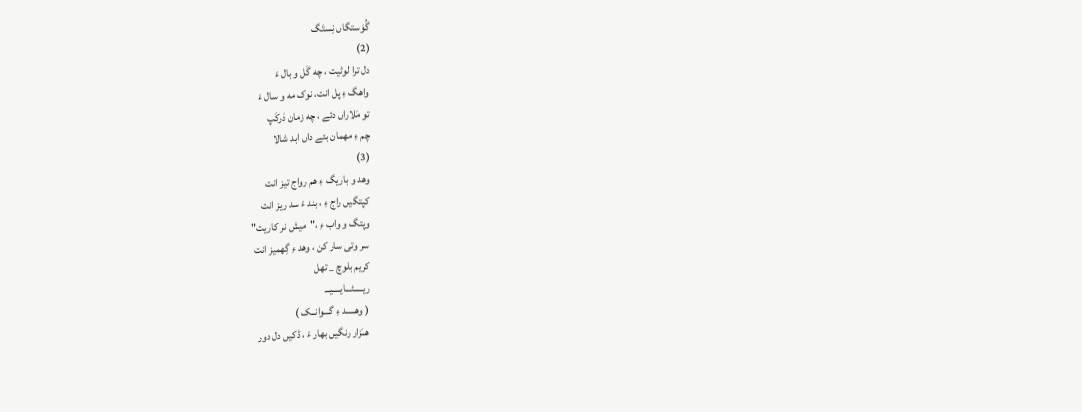گُوَستگاں نِستَگ
(2)
دل ترا لوٹیت ، چه گَل و بال ءَ
واهگ ءِ پل انت، نوک مه و سال ءَ
تو مَلاراں دئے ، چه زمان دَرکَپ
چم ءِ مهمان بئے داں ابد شالا
(3)
وهد و باریگ ءِ هم رواج تیز انت
کپتگیں راج ءِ ، بند ءَ سد ریز انت
وپتگ و واب ءِ ،"میش نر کاریت"
سر وتی سار کن ، وهد ءِ گِهمیز انت
کریم بلوچ _ تهل
ریـــــٹـــایــــیـــ
( وهـــــد ءِ گـــوانــک )
هــَزار رنگیں بهار ءَ ، ڈکیں دل دور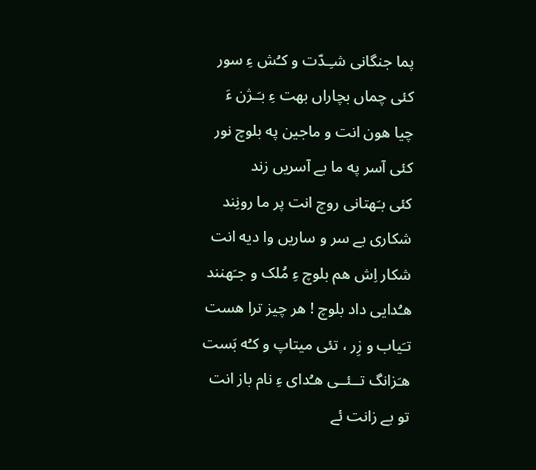پما جنگانی شـِـدّت و کـُش ءِ سور
کئی چماں بچاراں بهت ءِ بـَـژن ءَ
چیا هون انت و ماجین په بلوچ نور
کئی آسر په ما بے آسریں زند
کئی بـَهتانی روچ انت پر ما رونِند
شکاری بے سر و ساریں وا دیه انت
شکار اِش هم بلوچ ءِ مُلک و جـَهنند
هـُدایی داد بلوچ ! هر چیز ترا هست
تـَیاب و زِر ، تئی میتاپ و کـُه بَست
هـَزانگ تــئــی هـُدای ءِ نام باز انت
تو بے زانت ئے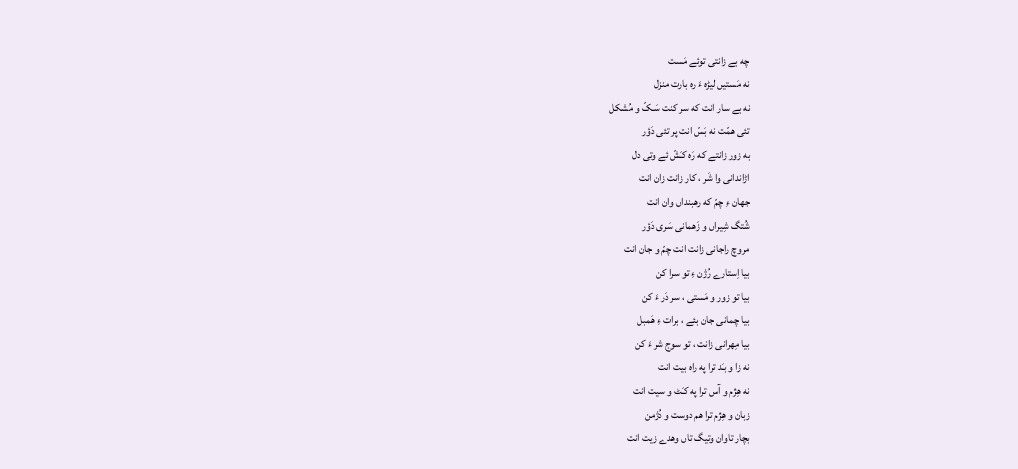چه بے زانتی توئے مَست
نه مَستیں لیڑه ءَ ره بارت منزل
نه بے سار انت که سر کنت سَـکّ و مُشکل
تئی همّت نه بَسّ انت پر تئی دَؤر
به زور زانتے که رَه کـَشّ ئے وتی دل
اڑاندانی وا شَر ، کار زانت زان انت
جهان ءِ چمّ که رهبنداں وان انت
شُتگ شِیراں و زَهمانی سَری دَؤر
مروچ راجانی زانت انت چمّ و جان انت
بیا اِستارے رُژن ءِ تو سرا کن
بیا تو زور و مَستی ، سر دَر ءَ کن
بیا چمانی جان بئے ، برات ءِ هَمبل
بیا مِهرانی زانت ، تو سوج شر ءَ کن
نه زا و بـَد ترا په راه بیت انت
نه هِژم و آس ترا په کـَٹ و سیت انت
زبان و هِژم ترا هم دوست و دُژمن
بچار تاوان وتیگ تاں وهدے زیت انت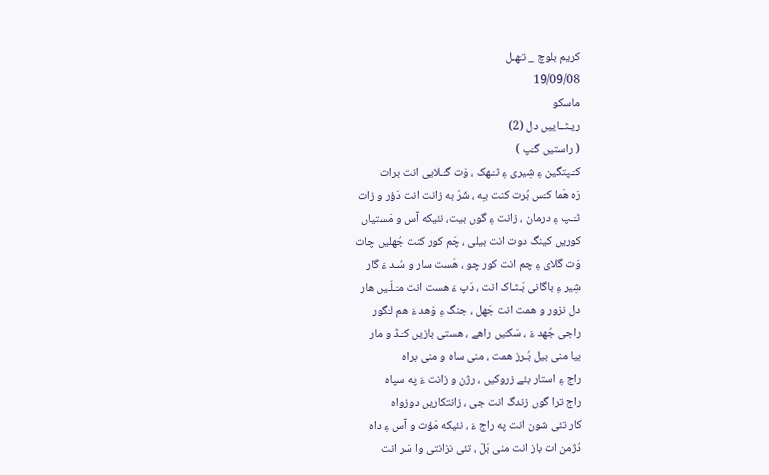کریم بلوچ _ تـَهـل
19/09/08
ماسکو
ریـٹــاییں دل (2)
( راستیں گـَپ )
کـَـپتگین ءِ شِیری ءِ ٹـَـهک ، وَت گـَـلایی انت برات
رَه هَما کـَس بُرت کنت بـِه ، شَرّ به زانت انت دَؤر و زات
ٹـَـپ ءِ درمان ، زانت ءِ گوں بیت، نئیکه آس و مَستیاں
کوریں کینگ دوت انت بیلی ، چَم کور کنت جُهلیں چات
وَت گلای ءِ چم انت کور چو ، هَست سار و سُـد ءَ گار
شِیر ءِ باگانی بَـٹـاک انت ، دَپ ءَ هست انت مـَـلّـیں هار
دل نزور و همت انت جَهل ، جنگ ءِ وَهد ءَ هم لـَگور
راجی جُهد ءَ ، سَکـّیں راهے ، هستی بازیں کـَـڈ و مار
بیا منی بیل بُـرز همت ، منی ساه و منی براه
راج ءِ استار بئے زروکیں ، رژن و زانت ءَ په سپاه
راج ترا گوں زندگ انت جی ، زانتکاریں دوزواه
کار تئی شون انت په راج ءَ ، نئیکه مَؤت و آس ءِ داه
دُژمن ات باز انت منی بَلّ ، تئی نزانتی وا سَر انت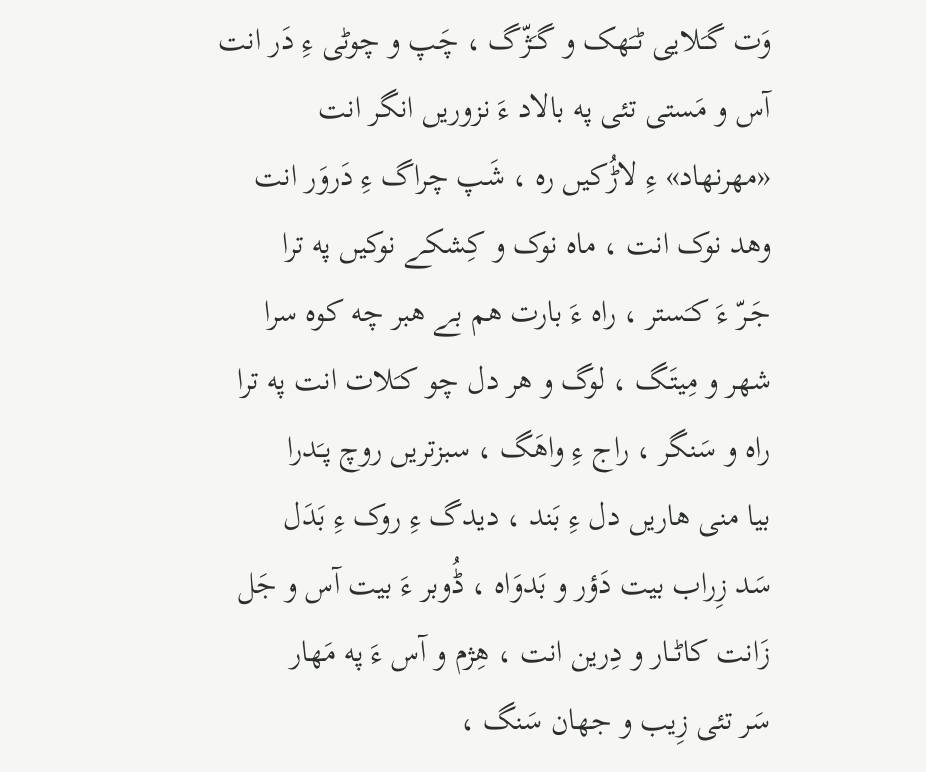وَت گـَلایی ٹـَهک و گـَژّگ ، چَپ و چوٹی ءِ دَر انت
آس و مَستی تئی په بالاد ءَ نزوریں انگر انت
«مهرنهاد» ءِ لاڑُکیں ره ، شَپ چراگ ءِ دَروَر انت
وهد نوک انت ، ماه نوک و کِشکے نوکیں په ترا
جَـرّ ءَ کـَستر ، راه ءَ بارت هم بے هبر چه کوه سرا
شهر و مِیتَـگ ، لوگ و هر دل چو کـَلات انت په ترا
راه و سَنگر ، راج ءِ واهَگ ، سبزتریں روچ پـَدرا
بیا منی هاریں دل ءِ بَند ، دیدگ ءِ روک ءِ بَدَل
سَد زِراب بیت دَؤر و بَدوَاه ، ڈُوبر ءَ بیت آس و جَل
زَانت کاٹــار و دِرین انت ، هِژم و آس ءَ په مَهار
سَر تئی زِیب و جهان سَنگ ،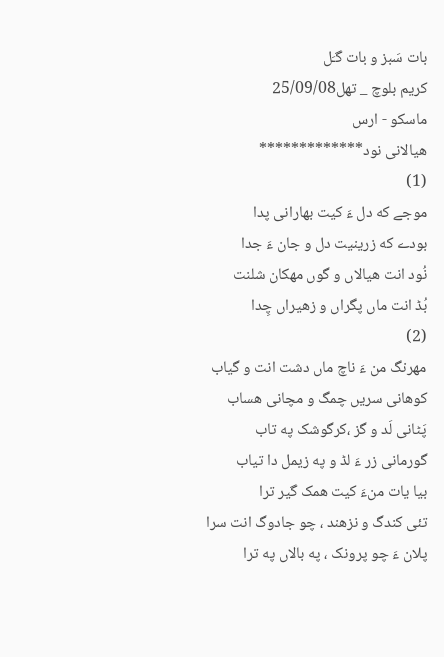بات سَبز و بات گـَل
کریم بلوچ _ تهل25/09/08
ماسکو - ارس
هیالانی نود*************
(1)
موجے که دل ءَ کیت بهارانی پدا
بودے که زرینیت دل و جان ءَ جدا
نُود انت هیالاں و گوں مهکان شلنت
بُڈ انت ماں پگراں و زهیراں چِدا
(2)
مهرنگ من ءَ ناچ ماں دشت انت و گیاب
کوهانی سریں چمگ و مچانی هساب
پَٹانی لَد و گز ،کرگوشک په تاب
گورمانی زر ءَ لڈ و په زیمل دا تیاب
بیا یات منءَ کیت همک گیر ترا
تئی کندگ و نزهند ، چو جادوگ انت سرا
پلان ءَ چو پرونک ، په بالاں په ترا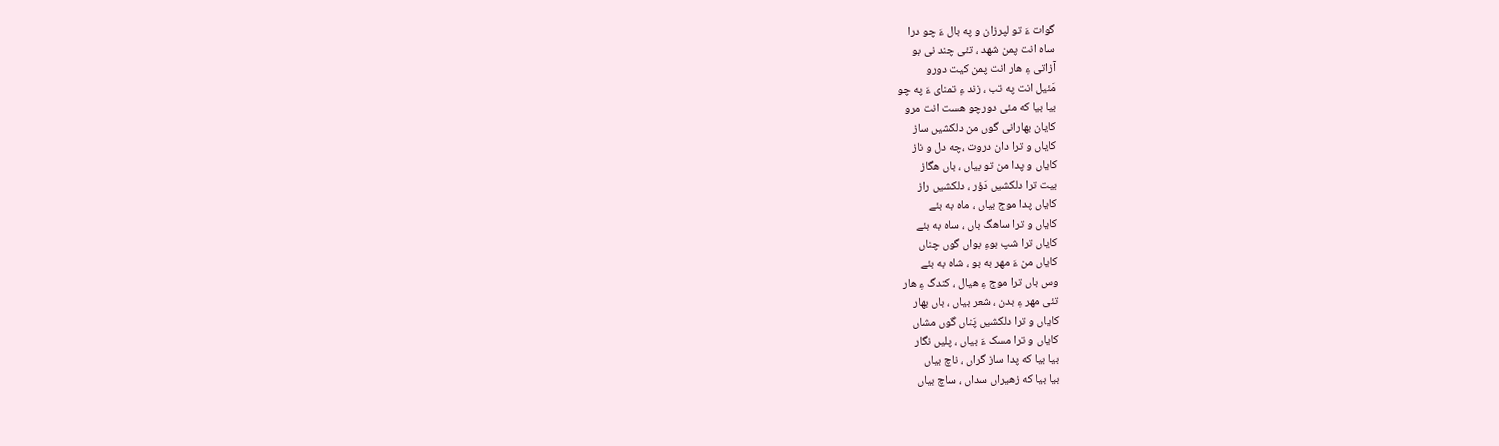گوات ءَ تو لپرزان و په بال ءَ چو درا
ساه انت پمن شهد ، تئی چند نی بو
آزاتی ءِ هار انت پمن کیت دورو
مَئیل انت په تب ، زند ءِ تمنای ءَ په چو
بیا بیا که مئی دورچو هست انت مرو
کایان بهارانی گوں من دلکشیں ساز
کایاں و ترا دان دروت ،چه دل و ناز
کایاں و پدا من تو بیاں ، باں هگاز
بیت ترا دلکشیں دَؤر ، دلکشیں راز
کایاں پدا موج بیاں ، ماه به بئے
کایاں و ترا ساهگ باں ، ساه به بئے
کایاں ترا شپ بوءِ بواں گوں چناں
کایاں من ءَ مهر به بو ، شاه به بئے
وس باں ترا موج ءِ هیال ، کندگ ءِ هار
تئی مهر ءِ بدن ، شعر بیاں ، باں بهار
کایاں و ترا دلکشیں پَناں گوں مشاں
کایاں و ترا مسک ءَ بیاں ، پلیں نگار
بیا بیا که پدا ساز گراں ، ناچ بیاں
بیا بیا که زهیراں سداں ، ساچ بیاں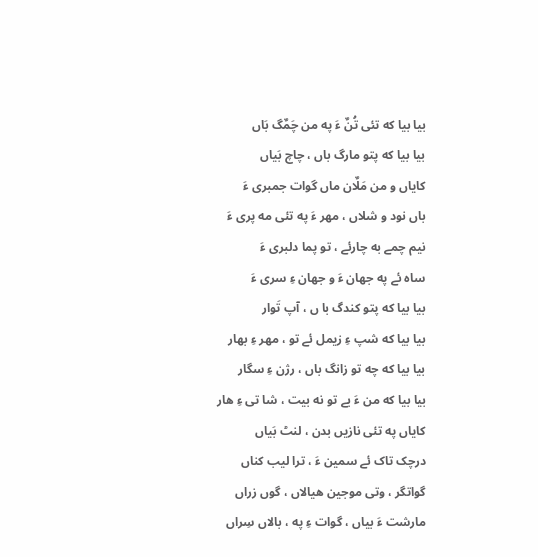بیا بیا که تئی تُنٌ ءَ په من چَمٌگ بَاں
بیا بیا که پتو مارگ باں ، چاچ بَیاں
کایاں و من مَلٌان ماں گوات جمبری ءَ
باں نود و شلاں ، مهر ءَ په تئی مه پری ءَ
نیم چمے به چارئے ، تو پما دلبری ءَ
ساه ئے په جهان ءَ و جهان ءِ سری ءَ
بیا بیا که پتو کندگ با ں ، آپ تَوار
بیا بیا که شپ ءِ زیمل ئے تو ، مهر ءِ بهار
بیا بیا که چه تو زانگ باں ، رژن ءِ سگار
بیا بیا که من ءَ بے تو نه بیت ، شا تی ءِ هار
کایاں په تئی نازیں بدن ، لنٹ بَیاں
درچک تاک ئے سمین ءَ ، ترا لیب کناں
گواتگر ، وتی موجین هیالاں ، گوں زراں
مارشت ءَ بیاں ، گوات ءِ په ، بالاں سِراں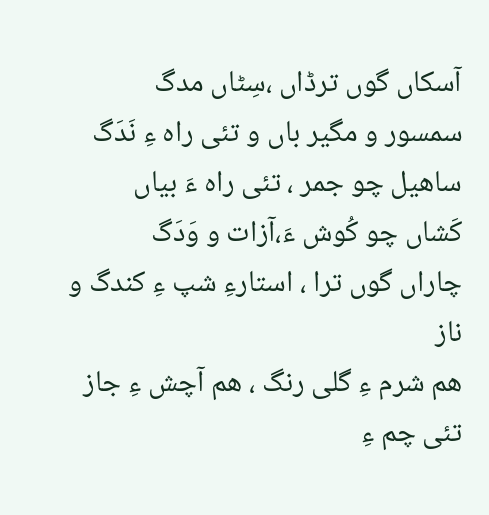آسکاں گوں ترڈاں ،سِٹاں مدگ
سمسور و مگیر باں و تئی راه ءِ نَدَگ
ساهیل چو جمر ، تئی راه ءَ بیاں
کَشاں چو کُوش ءَ،آزات و وَدَگ
چاراں گوں ترا ، استارءِ شپ ءِ کندگ و ناز
هم شرم ءِ گلی رنگ ، هم آچش ءِ جاز
تئی چم ءِ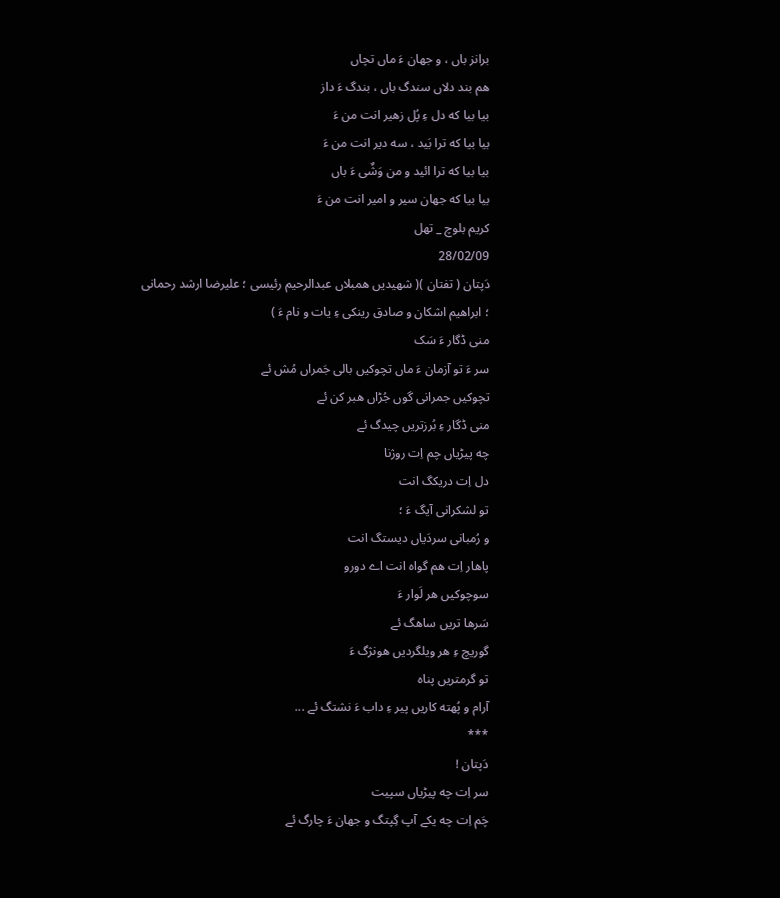برانز باں ، و جهان ءَ ماں تچاں
هم بند دلاں سندگ باں ، بندگ ءَ داز
بیا بیا که دل ءِ پُل زهیر انت من ءَ
بیا بیا که ترا بَید ، سه دیر انت من ءَ
بیا بیا که ترا ائید و من وَشٌی ءَ باں
بیا بیا که جهان سیر و امیر انت من ءَ
کریم بلوچ _ تهل
28/02/09
دَپتان ( تفتان )( شهیدیں همبلاں عبدالرحیم رئیسی ؛ علیرضا ارشد رحمانی ؛ ابراهیم اشکان و صادق رینکی ءِ یات و نام ءَ )
منی ڈگار ءَ سَک
سر ءَ تو آزمان ءَ ماں تچوکیں بالی جَمراں مُش ئے
تچوکیں جمرانی گوں جُڑاں هبر کن ئے
منی ڈگار ءِ بُرزتریں چیدگ ئے
چه پیڑیاں چم اِت روژنا
دل اِت دریکگ انت
تو لشکرانی آیگ ءَ ؛
و رُمبانی سردَیاں دیستگ انت
پاهار اِت هم گواه انت اے دورو
سوچوکیں هر لَوار ءَ
سَرها تریں ساهگ ئے
گوریچ ءِ هر ویلگردیں هونژگ ءَ
تو گرمتریں پناه
آرام و پُهته کاریں پیر ءِ داب ءَ نشتگ ئے ...
***
دَپتان !
سر اِت چه پیڑیاں سپیت
چَم اِت چه یکے آپ گِپتگ و جهان ءَ چارگ ئے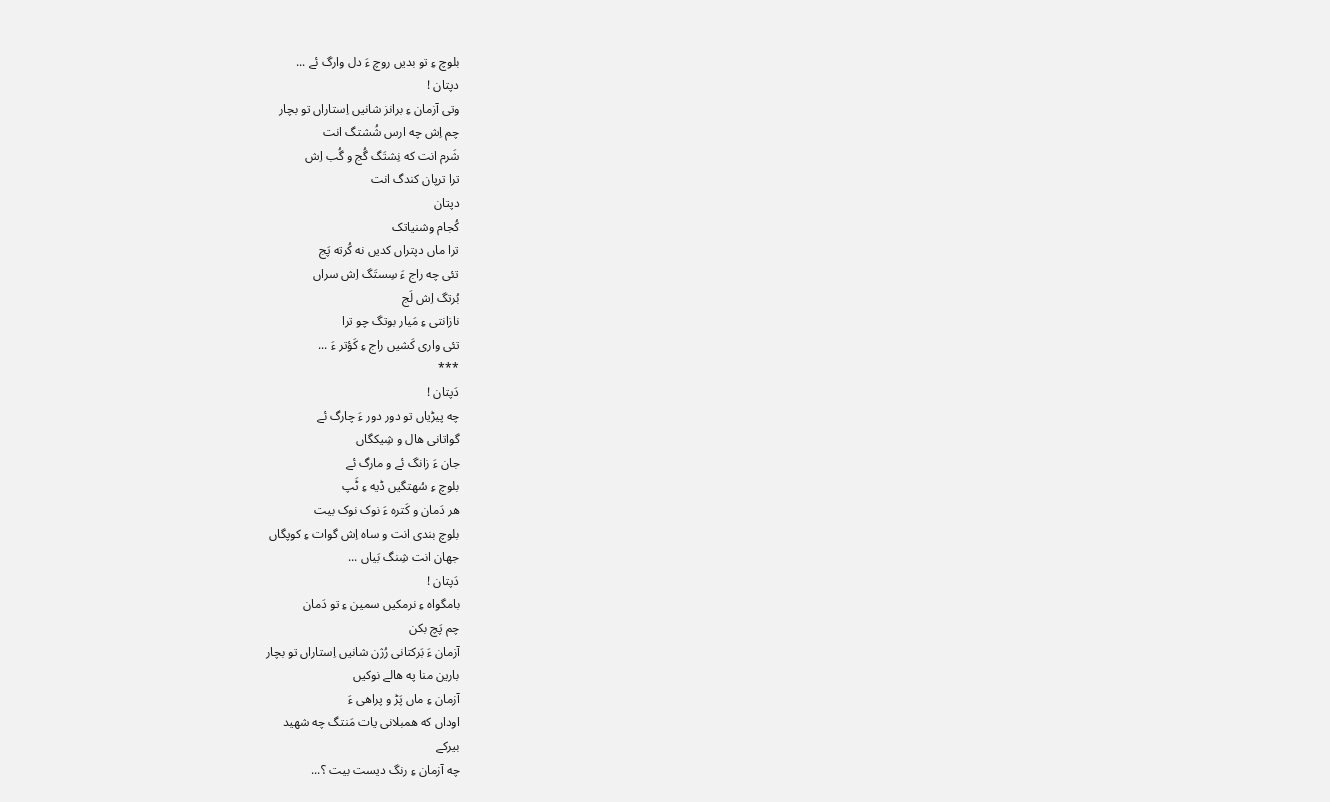بلوچ ءِ تو بدیں روچ ءَ دل وارگ ئے ...
دپتان !
وتی آزمان ءِ برانز شانیں اِستاراں تو بچار
چم اِش چه ارس شُشتگ انت
شَرم انت که نِشتَگ گُج و گُب اِش
ترا ترپان کندگ انت
دپتان
کُجام وشنیاتک
ترا ماں دپتراں کدیں نه کُرته پَج
تئی چه راج ءَ سِستَگ اِش سراں
بُرتگ اِش لَج
نازانتی ءِ مَیار بوتگ چو ترا
تئی واری کَشیں راج ءِ کَؤتر ءَ ...
***
دَپتان !
چه پیڑیاں تو دور دور ءَ چارگ ئے
گواتانی هال و شِیکگاں
جان ءَ زانگ ئے و مارگ ئے
بلوچ ءِ سُهتگیں ڈیه ءِ ٹَپ
هر دَمان و کَتره ءَ نوک نوک بیت
بلوچ بندی انت و ساه اِش گوات ءِ کوپگاں
جهان انت شِنگ بَیاں ...
دَپتان !
بامگواه ءِ نرمکیں سمین ءِ تو دَمان
چم پَچ بکن
آزمان ءَ بَرکتانی رُژن شانیں اِستاراں تو بچار
بارین منا په هالے نوکیں
آزمان ءِ ماں پَڑ و پراهی ءَ
اوداں که همبلانی یات مَنتگ چه شهید
بیرکے
چه آزمان ءِ رنگ دیست بیت ؟...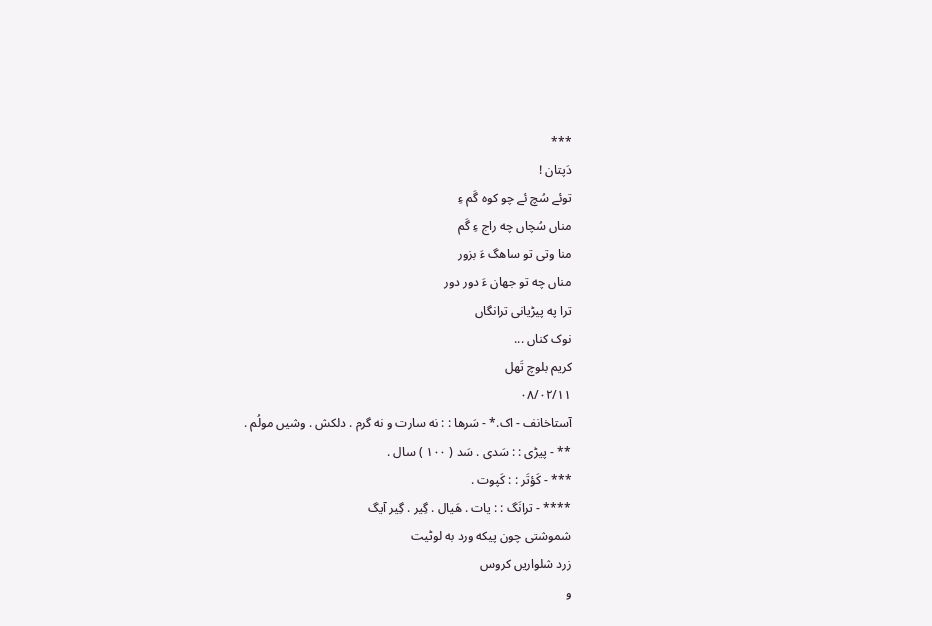***
دَپتان !
توئے سُچ ئے چو کوه گَم ءِ
مناں سُچاں چه راج ءِ گَم
منا وتی تو ساهگ ءَ بزور
مناں چه تو جهان ءَ دور دور
ترا په پیڑیانی ترانگاں
نوک کناں ...
کریم بلوچ تَهل
۰۸/۰۲/۱۱
آستاخانف - اک.* - سَرها : : نه سارت و نه گرم . دلکش . وشیں مولُم .
** - پیڑی : : سَدی . سَد ( ۱۰۰ ) سال .
*** - کَؤتَر : : کَپوت .
**** - ترانَگ : : یات . هَیال . گِیر . گِیر آیگ
شموشتی چون پیکه ورد به لوٹیت
زرد شلواریں کروس
و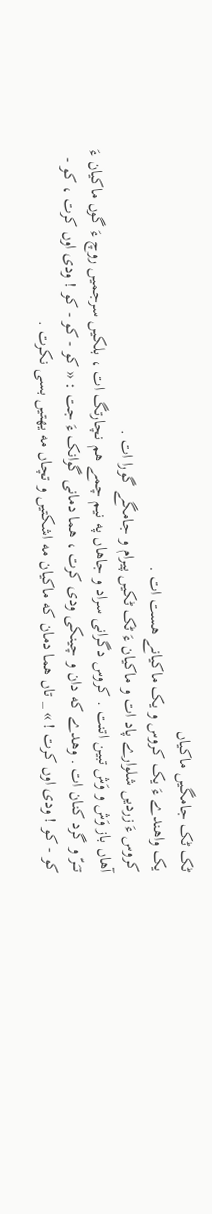ٹک ٹک جامگیں ماکیاں
یک واهندے ءَ یک کروس و یک ماکیانے هست ات .
کروس ءَ زردیں شلوارے پاد ات و ماکیان ءَ ٹک ٹکیں پیرام و جامگے گورا ات .
آهاں باز وَش و وَش تبین اتنت . کروس دگرانی سراد و جاهاں په نیم چمے هم نچارتگ ات ، بلکیں سرجمیں روچ ءَ گوں ماکیان ءَ تـَـرّ و گرد کنان ات . وهدے که دان و چینکی ودی کرت ، هما دمانی گوانک ءَ جت : « کو - کو - کو ! ودی اوں کرت ، کو - کو - کو ! ودی اوں کرت ! » _ تاں هما دمان که ماکیان مه اشکتیں و تچاں مه یهتیں بسی نکرت .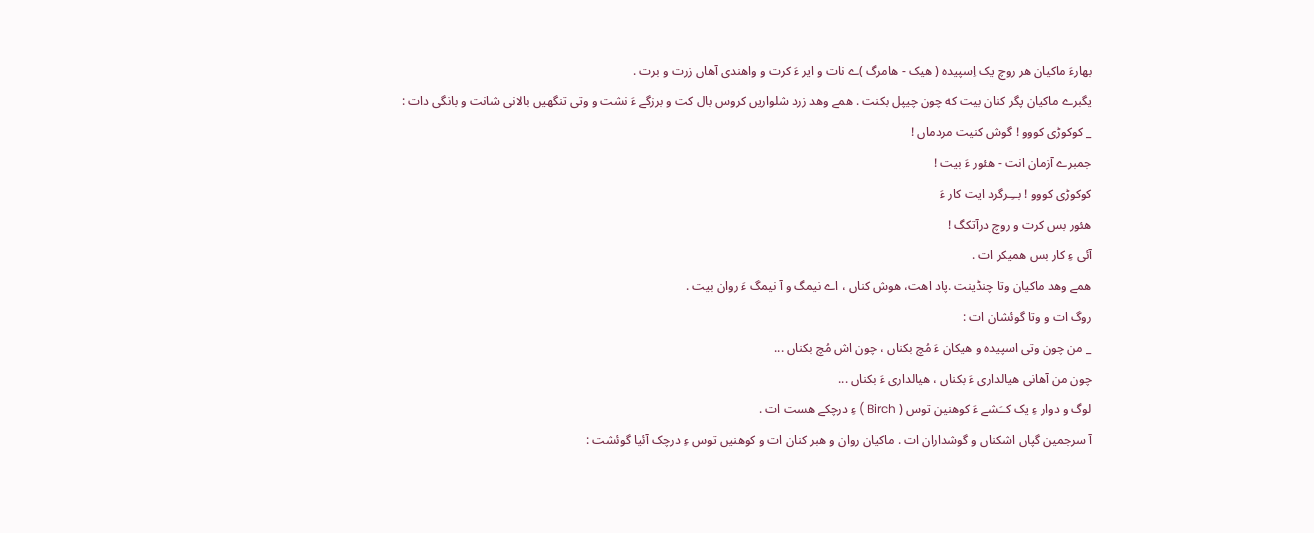بهارءَ ماکیان هر روچ یک اِسپیده ( هیک - هامرگ )ے نات و ایر ءَ کرت و واهندی آهاں زرت و برت .
یگبرے ماکیان پگر کنان بیت که چون چیپل بکنت . همے وهد زرد شلواریں کروس بال کت و برزگے ءَ نشت و وتی تنگهیں بالانی شانت و بانگی دات :
_ کوکوڑی کووو ! گوش کنیت مردماں !
جمبرے آزمان انت - هئور ءَ بیت !
کوکوڑی کووو ! بــِـرگرد ایت کار ءَ
هئور بس کرت و روچ درآتکگ !
آئی ءِ کار بس همیکر ات .
همے وهد ماکیان وتا چنڈینت .پاد اهت، هوش کناں ، اے نیمگ و آ نیمگ ءَ روان بیت .
روگ ات و وتا گوئشان ات :
_ من چون وتی اسپیده و هیکان ءَ مُچ بکناں ، چون اش مُچ بکناں ...
چون من آهانی هیالداری ءَ بکناں ، هیالداری ءَ بکناں ...
لوگ و دوار ءِ یک کــَشے ءَ کوهنین توس ( Birch ) ءِ درچکے هست ات .
آ سرجمین گپاں اشکناں و گوشداران ات . ماکیان روان و هبر کنان ات و کوهنیں توس ءِ درچک آئیا گوئشت :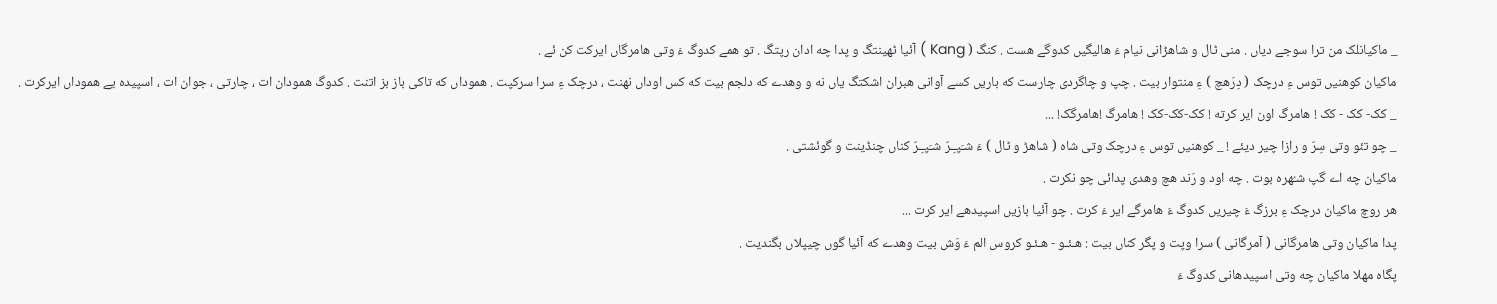_ ماکیانلک من ترا سوجے دیاں . منی ٹال و شاهڑانی نیام ءَ هالیگیں کدوگے هست . کنگ ( Kang ) آئیا ٹهینتگ و پدا چه ادان رپتگ . تو همے کدوگ ءَ وتی هامرگاں ایرکت کن ئے .
ماکیان کوهنیں توس ءِ درچک ( دِرَهچ ) ءِ منتوار بیت . چپ و چاگردی چارست که باریں کسے آوانی هبران اشکتگ یاں نه و وهدے که دلجم بیت که کس اوداں نهنت ، درچک ءِ سرا سرکپت . هموداں که تاکی باز بز اتنت . کدوگ همودان ات ، چارتی ، جوان ات ، اسپیده یے هموداں ایرکرت .
_ کک- کک - کک ! هامرگ اون ایر کرته ! کک-کک-کک ! هامرگ !هامرگک! ...
_ چو تئو وتی سِرّ و رازا چیر دیئے ! _ کوهنیں توس ءِ درچک وتی شاه ( شاهڑ و ٹال ) ءَ شـَپـِـرّ شـَپـِـرّ کناں چنڈینت و گوئشتی .
ماکیان چه اے گپ شـُهره بوت . چه اود و رَند هچ وهدی پدائی چو نکرت .
هر روچ ماکیان درچک ءِ برزگ ءَ چیریں کدوگ ءَ هامرگے ایر ءَ کرت . چو آئیا بازیں اسپیدهے ایر کرت ...
پدا ماکیان وتی هامرگانی ( آمرگانی ) سرا وپت و پگر کناں بیت : هـئـو - هـئـو کروس الم ءَ وَش بیت وهدے که آئیا گوں چیپلاں بگندیت .
پگاه مهلا ماکیان چه وتی اسپیدهانی کدوگ ءَ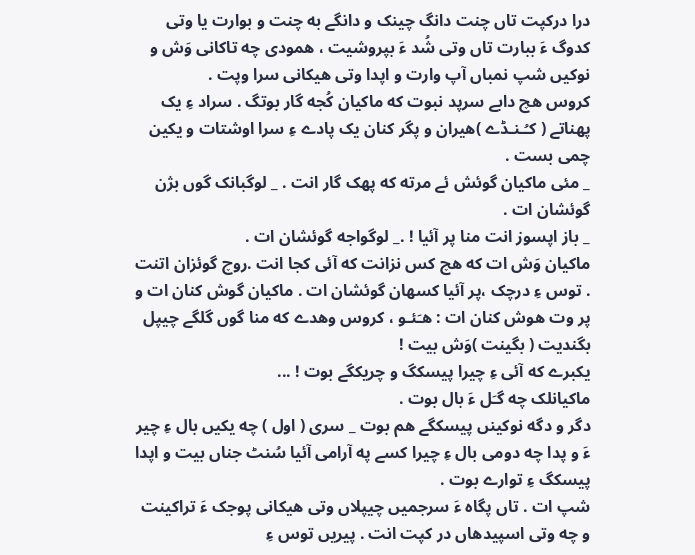درا درکپت تاں چنت دانگ چینک و دانگے به چنت و بوارت یا وتی کدوگ ءَ ببارت تاں وتی شُد ءَ بپروشیت ، همودی چه تاکانی وَش و نوکیں شپ نمباں آپ وارت و اپدا وتی هیکانی سرا وپت .
کروس هچ دابے سرپد نبوت که ماکیان کُجه گار بوتگ . سراد ءِ یک پهناتے ( کـُـنـڈے )هیران و پگر کنان یک پادے ءِ سرا اوشتات و یکین چمی بست .
_ مئی ماکیان گوئش ئے مرته که پهک گار انت . _ لوگبانک گوں بژن گوئشان ات .
_ باز اپسوز انت منا پر آئیا ! ._ لوگواجه گوئشان ات .
ماکیان وَش ات که هچ کس نزانت که آئی کجا انت .روچ گوئزان اتنت . توس ءِ درچک ،پر آئیا کسهان گوئشان ات . ماکیان گوش کنان ات و پر وت هوش کنان ات : هـَئـو ، کروس وهدے که منا گوں گلگے چیپل بگندیت ( بگینت )وَش بیت !
یکبرے که آئی ءِ چیرا پیسکگ و چریکگے بوت ! ...
ماکیانلک چه گـَل ءَ بال بوت .
دگر و دگه نوکینں پیسکگے هم بوت _ سری ( اول ) چه یکیں بال ءِ چیر ءَ و پدا چه دومی بال ءِ چیرا کسے په آرامی آئیا سُنٹ جناں بیت و اپدا پیسکگ ءِ توارے بوت .
شپ ات . تاں پگاه ءَ سرجمیں چیپلاں وتی هیکانی پوجک ءَ تراکینت و چه وتی اسپیدهاں در کپت انت . پیریں توس ءِ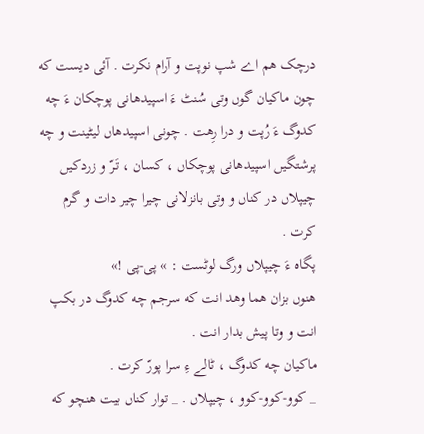درچک هم اے شپ نوپت و آرام نکرت . آئی دیست که چون ماکیان گوں وتی سُنٹ ءَ اسپیدهانی پوچکان ءَ چه کدوگ ءَ رُپت و درا رِهت . چونی اسپیدهاں لیٹینت و چه پرشتگیں اسپیدهانی پوچکاں ، کسان ، تَـرّ و زردکیں چیپلاں در کناں و وتی بانزلانی چیرا چیر دات و گرم کرت .
پگاه ءَ چیپلاں ورگ لوٹست : » پی-پی !»
هنوں بزان هما وهد انت که سرجم چه کدوگ در بکپ انت و وتا پیش بدار انت .
ماکیان چه کدوگ ، ٹالے ءِ سرا پورّ کرت .
_ کوو-کوو-کوو ، چیپلاں . _ توار کناں بیت هنچو که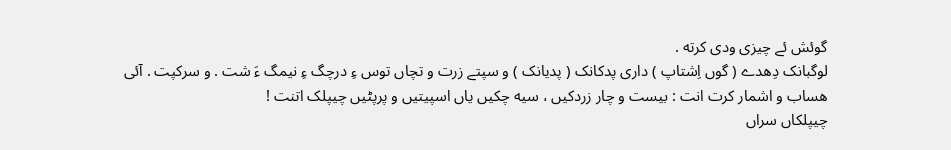گوئش ئے چیزی ودی کرته .
لوگبانک دِهدے ( گوں اِشتاپ ) داری پدکانک ( پدیانک ) و سپتے زرت و تچاں توس ءِ درچگ ءِ نیمگ ءَ شت . و سرکپت . آئی هساب و اشمار کرت انت : بیست و چار زردکیں ، سیه چکیں یاں اسپیتیں و پرپٹیں چیپلک اتنت !
چیپلکاں سراں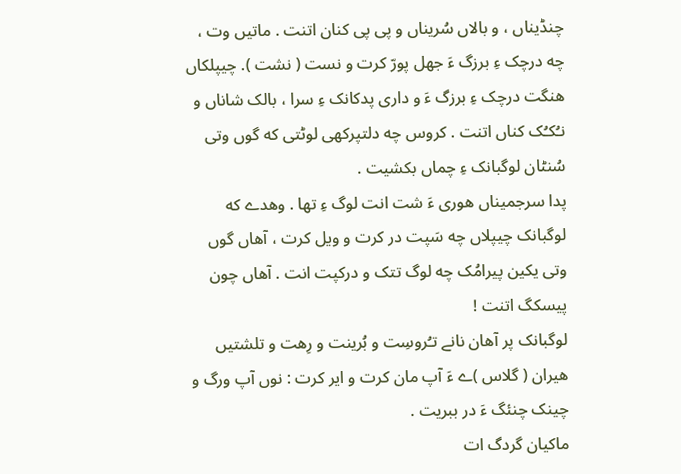چنڈیناں ، و بالاں سُریناں و پی پی کنان اتنت . ماتیں وت ، چه درچک ءِ برزگ ءَ جهل پورّ کرت و نست ( نشت ). چیپلکاں هنگت درچک ءِ برزگ ءَ و داری پدکانک ءِ سرا ، بالک شاناں و نـُکـُک کناں اتنت . کروس چه دلتپرکهی لوٹتی که گوں وتی سُنٹان لوگبانک ءِ چماں بکشیت .
پدا سرجمیناں هوری ءَ شت انت لوگ ءِ تها . وهدے که لوگبانک چیپلاں چه سَپت در کرت و ویل کرت ، آهاں گوں وتی یکین پیرامُک چه لوگ تتک و درکپت انت . آهاں چون پیسکگ اتنت !
لوگبانک پر آهان نانے تـُروسِت و بُرینت و رِهت و تلشتیں هیران ( گلاس )ے ءَ آپ مان کرت و ایر کرت : نوں آپ ورگ و چینک چنئگ ءَ در ببریت .
ماکیان گردگ ات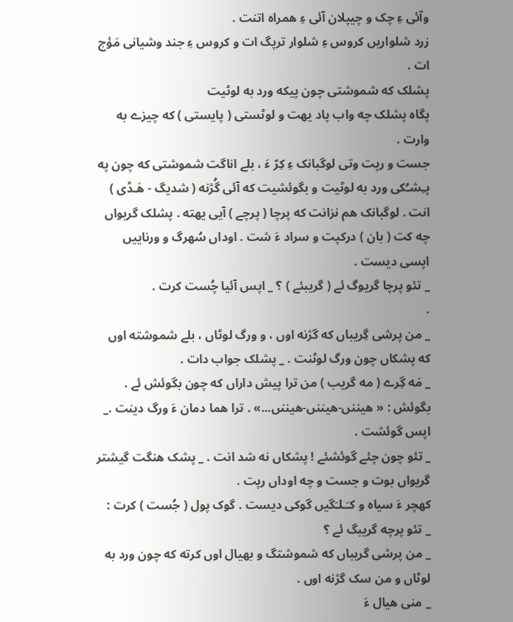وآئی ءِ چک و چیپلان آئی ءِ همراه اتنت .
زرد شلواریں کروس ءِ شلوار ترپگ ات و کروس ءِ جند وشیانی مَؤج ات .
پشلک که شموشتی چون پیکه ورد به لوٹیت
پگاه پشلک چه واب پاد یهت و لوٹستی ( پایستی ) که چیزے به وارت .
جست و رپت وتی لوگبانک ءِ کِرّ ءَ ، بلے اناگت شموشتی که چون په پـِشـُکی ورد به لوٹیت و بگوئشیت که آئی گُژنه ( شدیگ - هَـڈی ) انت . لوگبانک هم نزانت که پرچا ( پرچے ) آیی یهته . پشلک گریواں چه کت ( بان ) درکپت و سراد ءَ شت . اوداں سُهرگ و ورناییں اپسی دیست .
_ تئو پرچا گریوگ ئے ( گریبئے ) ؟ _ اپس آئیا چُست کرت .
.
_ من پرشی گِریباں که گژنه اوں ، و ورگ لوٹاں ، بلے شموشته اوں که پشکاں چون ورگ لوٹنت . _ پشلک جواب دات .
_ مَه گِرے ( مه گریب ) من ترا پیش داراں که چون بگوئش ئے . بگوئش : « هیننں-هیننں-هیننں...» . ترا هما دمان ءَ ورگ دینت ._ اپس گوئشت .
_ تئو چون چئے گوئشئے ! پشکاں نه شد انت . _ پشک هنگت گیشتر گریواں بوت و جست و چه اوداں رپت .
کهچر ءَ سیاه و کـَـلـَگیں گوکی دیست . گوک پول ( جُست ) کرت :
_ تئو پرچه گریبگ ئے ؟
_ من پرشی گریباں که شموشتگ و بهیال اوں کرته که چون ورد به لوٹاں و من سک گژنه اوں .
_ منی هیال ءَ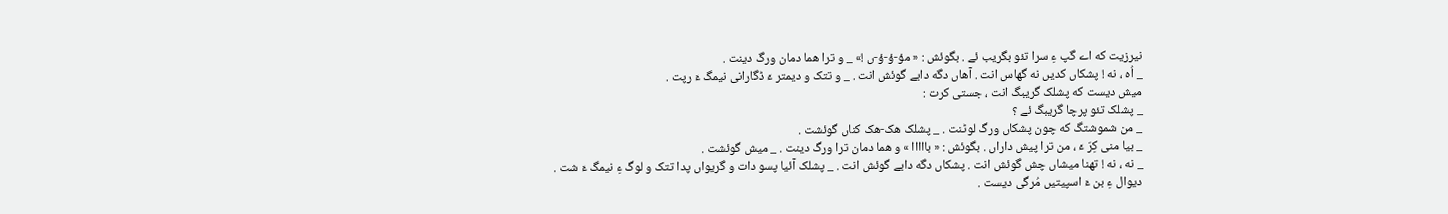نیرزیت که اے گپ ءِ سرا تئو بگریب ئے . بگوئش : « مؤ-ؤ-ؤ-ں !» _ و ترا هما دمان ورگ دینت .
_ اُه ، نه ! پشکاں کدیں نه گهاس انت . آهاں دگه دابے گوئش انت . _ و تتک و دیمتر ءَ ڈگارانی نیمگ ءَ رپت .
میش دیست که پشلک گریبگ انت ، جستی کرت :
_ پشلک تئو پرچا گریبگ ئے ؟
_ من شموشتگ که چون پشکاں ورگ لوٹنت . _ پشلک هک-هک کناں گوئشت .
_ بیا منی کِرّ ءَ ، من ترا پیش داراں . بگوئش : « بااااا » و هما دمان ترا ورگ دینت . _ میش گوئشت .
_ نه ، نه ! تهنا میشاں چش گوئش انت . پشکاں دگه دابے گوئش انت . _ پشلک آئیا پسو دات و گریواں پدا تتک و لوگ ءِ نیمگ ءَ شت .
دیوال ءِ بن ءَ اسپیتیں مُرگی دیست .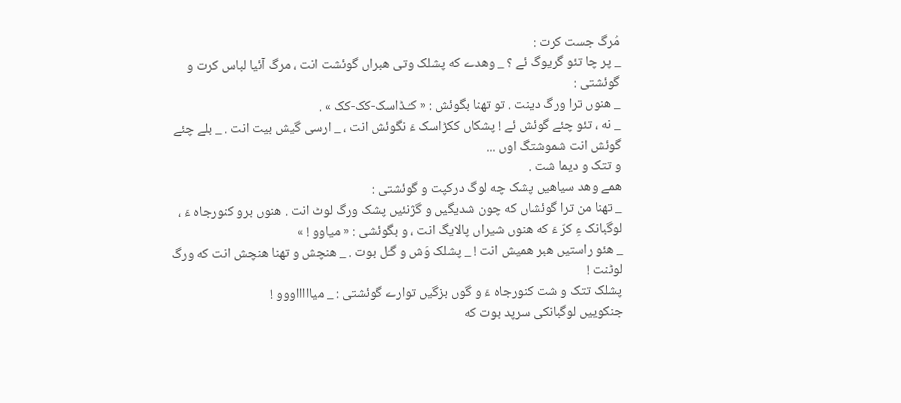مُرگ جست کرت :
_ پر چا تئو گریوگ ئے ؟ _ وهدے که پشلک وتی هبراں گوئشت انت ، مرگ آئیا لباس کرت و گوئشتی :
_ هنوں ترا ورگ دینت . تو تهنا بگوئش : « کـُـڈاسک-کک-کک » .
_ نه ، تئو چئے گوئش ئے ! پشکاں ککڑاسک ءَ نگوئش انت ، _ ارسی گیش بیت انت . _ بلے چئے گوئش انت شموشتگ اوں ...
و تتک و دیما شت .
همے وهد سیاهیں پشک چه لوگ درکپت و گوئشتی :
_ تهنا من ترا گوئشاں که چون شدیگیں و گژنئیں پشک ورگ لوٹ انت . هنوں برو کنورجاه ءَ ، لوگبانک ءِ کرّ ءَ که هنوں شیراں پالایگ انت ، و بگوئشی : « میاوو ! »
_ هئو راستیں هبر همیش انت ! _ پشلک وَش و گـَل بوت . _ هنچش و تهنا هنچش انت که ورگ لوٹنت !
پشلک تتک و شت کنورجاه ءَ و گوں بزگیں توارے گوئشتی : _ میاااااووو !
جنکوییں لوگبانکی سرپد بوت که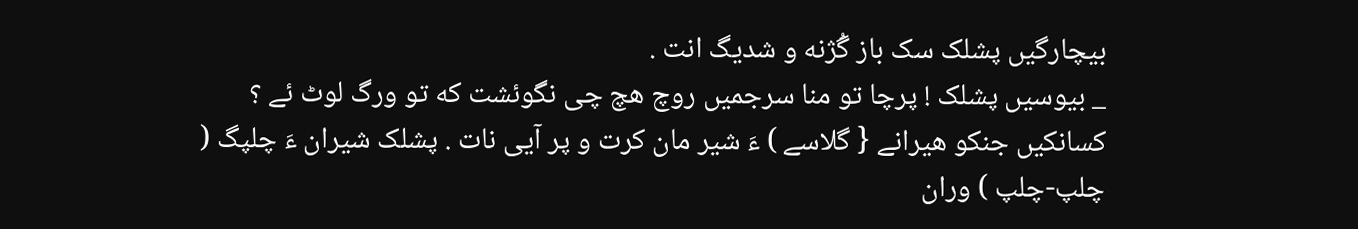بیچارگیں پشلک سک باز گُژنه و شدیگ انت .
_ بیوسیں پشلک ! پرچا تو منا سرجمیں روچ هچ چی نگوئشت که تو ورگ لوٹ ئے ؟
کسانکیں جنکو هیرانے { گلاسے ) ءَ شیر مان کرت و پر آیی نات . پشلک شیران ءَ چلپگ ( چلپ-چلپ ) وران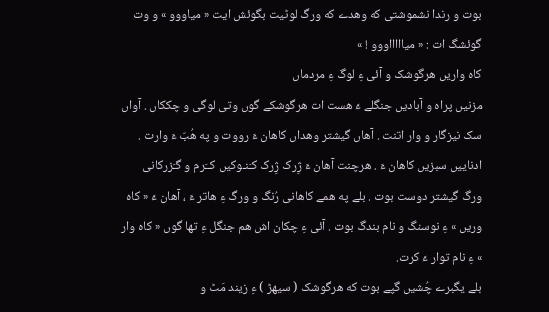بوت و رندا نشموشتی که وهدے که ورگ لوٹیت بگوئش ایت « میاووو » و وت گوئشگ ات : « میاااااووو ! »
کاه واریں هرگوشک و آئی ءِ لوگ ءِ مردماں
مزنیں پراه و آبادیں جنگلے ءَ هست ات هرگوشکے گوں وتی لوگی و چککاں . آواں سک نیزگار و وار اتنت . آهاں گیشتر وهداں کاهان ءَ رووت و په هُبّ ءَ وارت . ادناییں سبزیں کاهان ءَ . هرچنت آهان ءَ ژِرک ژِرک کـَنـوکیں کــَرم و گـَزرکانی ورگ گیشتر دوست بوت . بلے په همے کاهانی رُنگ و ورگ ءِ هاتر ءَ ، آهان ءَ « کاه وریں » ءِ نوسنگ و نام بندگ بوت . آئی ءِ چکان اش هم جنگل ءِ تها گوں « کاه وار » ءِ نام توار ءَ کرت.
بلے یگبرے چُشیں گپے بوت که هرگوشک ( سیهڑ ) ءِ زیند مَٹ و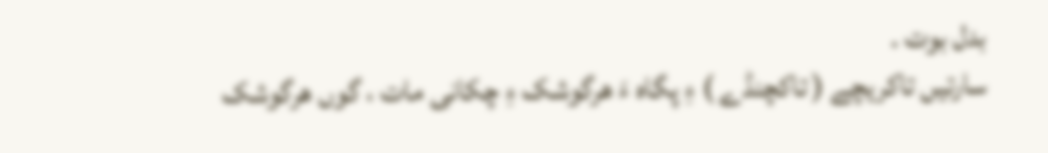بدل بوت .
سارتیں تاکریچے ( تاکچنڈے ) ءِ پگاه ءَ هرگوشک ءِ چکانی مات ، گوں هرگوشک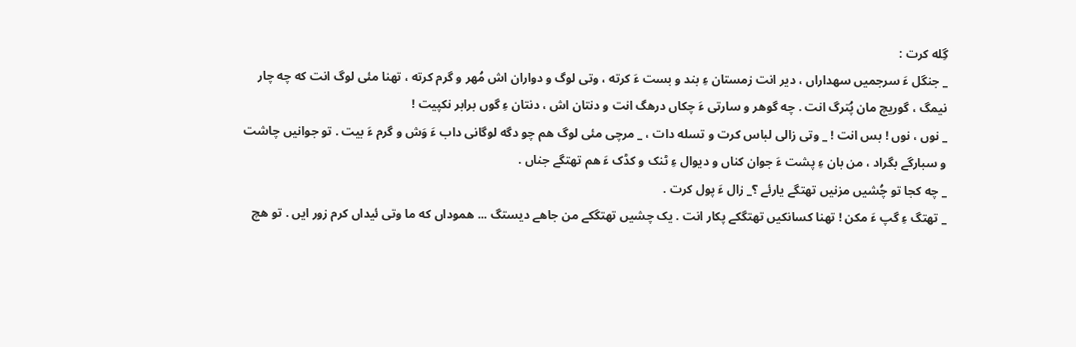گِله کرت :
_ جنگل ءَ سرجمیں سهداراں ، دیر انت زمستان ءِ بند و بست ءَ کرته ، وتی لوگ و دواران اش مُهر و گرم کرته ، تهنا مئی لوگ انت که چه چار نیمگ ، گوریچ مان پُترگ انت . چه گوهر و سارتی ءَ چکاں درهگ انت و دنتان اش ، دنتان ءِ گوں برابر نکپیت !
_ نوں ، نوں ! بس انت ! _ وتی زالی لباس کرت و تسله دات ، _ مرچی مئی لوگ هم چو دگه لوگانی داب ءَ وَش و گرم ءَ بیت . تو جوانیں چاشت و سبارگے بگراد ، من بان ءِ پشت ءَ جوان کناں و دیوال ءِ ٹنک و کڈک ءَ هم تهتگے جناں .
_ چه کجا تو چُشیں مزنیں تهتگے یارئے ؟_ زال ءَ پول کرت .
_ تهتگ ءِ گپ ءَ مکن ! تهنا کسانکیں تهتگکے پکار انت . یک چشیں تهتگکے من جاهے دیستگ ... هموداں که ما وتی ئیداں کرم زور ایں . تو هچ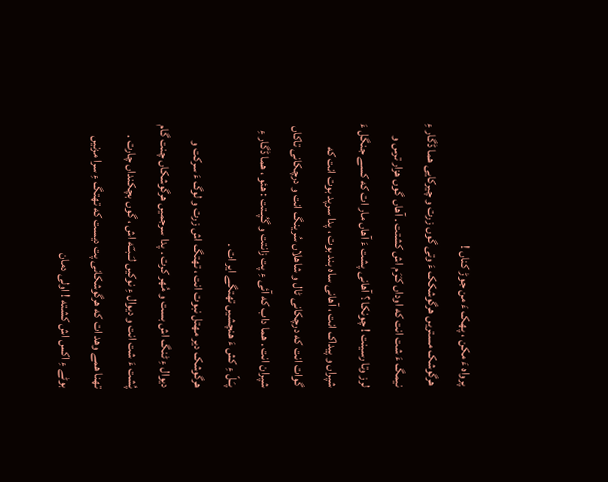پرواه ءَ مکن ، پهک ءَ من جوڑ کناں !
هرگوشک مستریں هرگوشکک ءَ وتی گوں زرت و چیرکایی هما ڈگار ءِ نیمگ ءَ شت انت که اوداں کـَرَم اش کشتت . آهاں گوں هزار ترس و لرز وتا رسینت ! چونکا ؟ آهانی پشت ءَ آهاں مار ات که کسے جنگل ءَ شپراں و پیداک انت ، آهانی ساه بند بوت ، پدا سرپد بوت انت که گوات انت که درچکانی ٹال و شاهلاں سُرینگ انت و درچکانی تاکاں شپران انت . هما داب که آئی ءِ پت زانتت و گـُپـتت : هئو ، هما ڈگار ءِ پـَـلّ ءِ کش ءَ هنچشیں تهتگے ایر ات .
هرگوشک دیر مهتل نبوت انت ، تهتگ اش زرت و لوگ ءَ سرکت و دیوال ءِ ٹنگ اش بست و مُهر کرت . پدا سرجمیں هرگوشکاں چنت گام پُشت ءَ شت انت و دیوال ءِ نوکیں لـَـبـّـَه اش ، گوں بچکنداں چارت .
تهنا همے وهد ات که هرگوشکانی پت دیست که تهتگ ءِ سرا مزنیں بوٹے ءِ اکس اش کشته ! اولی دمان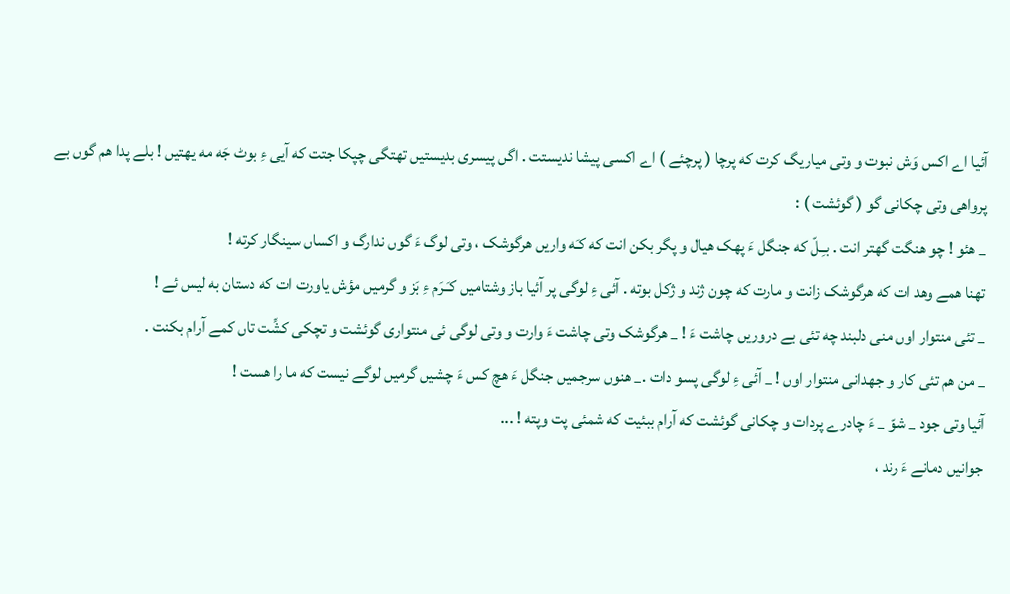آئیا اے اکس وَش نبوت و وتی میاریگ کرت که پرچا ( پرچئے ) اے اکسی پیشا ندیستت . اگں پیسری بدیستیں تهتگی چپکا جتت که آیی ءِ بوٹ جَه مه یهتیں ! بلے پدا هم گوں بے پرواهی وتی چکانی گو ( گوئشت ) :
_ هئو ! چو هنگت گهتر انت . بـِـلّ که جنگل ءَ پهک هیال و پگر بکن انت که کـَه واریں هرگوشک ، وتی لوگ ءَ گوں ندارگ و اکساں سینگار کرته !
تهنا همے وهد ات که هرگوشک زانت و مارت که چون ژند و ژکل بوته . آئی ءِ لوگی پر آئیا باز وشتامیں کـَـرَم ءِ بَز و گرمیں مؤش یاورت ات که دستان به لیس ئے !
_ تئی منتوار اوں منی دلبند چه تئی بے دروریں چاشت ءَ ! _ هرگوشک وتی چاشت ءَ وارت و وتی لوگی ئی منتواری گوئشت و تچکی کشِّت تاں کمے آرام بکنت .
_ من هم تئی کار و جهدانی منتوار اوں ! _ آئی ءِ لوگی پسو دات ._ هنوں سرجمیں جنگل ءَ هچ کس ءَ چشیں گرمیں لوگے نیست که ما را هست !
آئیا وتی جود _ شوّ _ ءَ چادرے پردات و چکانی گوئشت که آرام ببئیت که شمئی پت وپته ! ...
جوانیں دمانے ءَ رند ،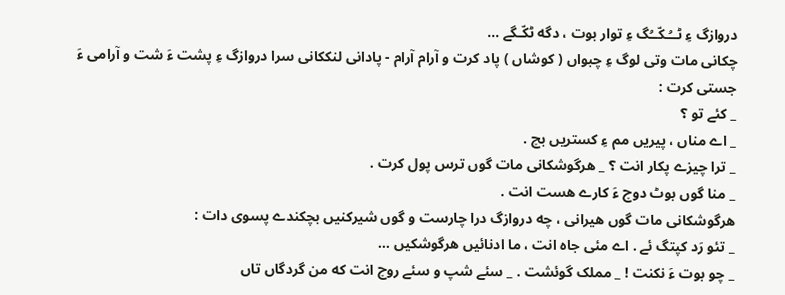دروازگ ءِ ٹــُـکّــُگ ءِ توار بوت ، دگه ٹکّـگے ...
چکانی مات وتی لوگ ءِ چبواں ( کوشاں ) پاد کرت و آرام آرام - پادانی لنککانی سرا دروازگ ءِ پشت ءَ شت و آرامی ءَ جستی کرت :
_ کئے تو ؟
_ اے مناں ، پیریں مم ءِ کستریں بچ .
_ ترا چیزے پکار انت ؟ _ هرگوشکانی مات گوں ترس پول کرت .
_ منا گوں بوٹ دوچ ءَ کارے هست انت .
هرگوشکانی مات گوں هیرانی ، چه دروازگ درا چارست و گوں شیرکنیں بچکندے پسوی دات :
_ تئو رَد کپتگ ئے . اے مئی جاه انت ، ما ادنائیں هرگوشکیں ...
_ چو بوت ءَ نکنت ! _ مملک گوئشت . _ سئے شپ و سئے روچ انت که من گردگاں تاں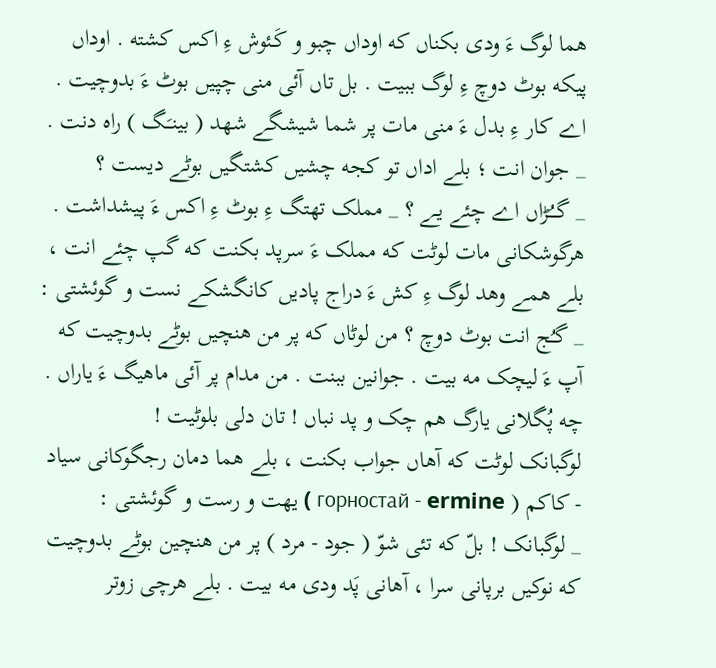هما لوگ ءَ ودی بکناں که اوداں چبو و کَـئوش ءِ اکس کشته . اوداں پیکه بوٹ دوچ ءِ لوگ ببیت . بل تاں آئی منی چپیں بوٹ ءَ بدوچیت . اے کار ءِ بدل ءَ منی مات پر شما شیشگے شهد ( بینـَـگ ) راه دنت .
_ جوان انت ؛ بلے اداں تو کجه چشیں کشتگیں بوٹے دیست ؟
_ گــُـڑاں اے چئے یـے ؟ _ مملک تهتگ ءِ بوٹ ءِ اکس ءَ پیشداشت .
هرگوشکانی مات لوٹت که مملک ءَ سرپد بکنت که گپ چئے انت ، بلے همے وهد لوگ ءِ کش ءَ دراج پادیں کانگشکے نست و گوئشتی :
_ گـُج انت بوٹ دوچ ؟ من لوٹاں که پر من هنچیں بوٹے بدوچیت که آپ ءَ لیچک مه بیت . جوانین ببنت . من مدام پر آئی ماهیگ ءَ یاراں . چه پُگلانی یارگ هم چک و پد نباں ! تان دلی بلوٹیت !
لوگبانک لوٹت که آهاں جواب بکنت ، بلے هما دمان رجگوکانی سیاد - کاکم ( горностай - ermine ) یهت و رست و گوئشتی :
_ لوگبانک ! بلّ که تئی شوّ ( جود - مرد ) پر من هنچین بوٹے بدوچیت که نوکیں برپانی سرا ، آهانی پَد ودی مه بیت . بلے هرچی زوتر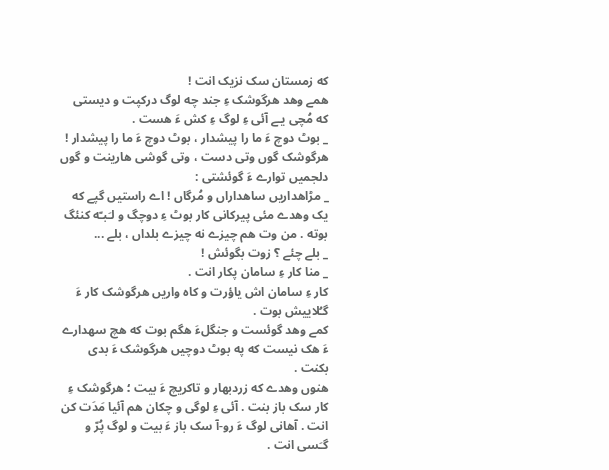که زمستان سک نزیک انت !
همے وهد هرگوشک ءِ جند چه لوگ درکپت و دیستی که مُچی یـے آئی ءِ لوگ ءِ کش ءَ هست .
_ بوٹ دوچ ءَ ما را پیشدار ، بوٹ دوچ ءَ ما را پیشدار !
هرگوشک گوں وتی دست ، وتی گوشی هارینت و گوں دلجمیں توارے ءَ گوئشتی :
_ مڑاهداریں ساهداراں و مُرگاں ! اے راستیں گپے که یک وهدے مئی پیرکانی کار بوٹ ءِ دوچگ و لـَبـّه کنئگ بوته . من وت هم چیزے نه چیزے بلداں ، بلے ...
_ بلے چئے ؟ زوت بگوئش !
_ منا کار ءِ سامان پکار انت .
کار ءِ سامان اش یاؤرت و کاه واریں هرگوشک کار ءَ گـُلاییش بوت .
کمے وهد گوئست و جنگلءَ هگم بوت که هچ سهدارے ءَ هک نیست که په بوٹ دوچیں هرگوشک ءَ بدی بکنت .
هنوں وهدے که زردبهار و تاکریچ ءَ بیت ؛ هرگوشک ءِ کار سک باز بنت . آئی ءِ لوگی و چکان هم آئیا مَدَت کن انت . آهانی لوگ ءَ رو-آ سک باز ءَ بیت و لوگ پُرّ و گـَسی انت .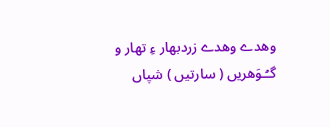وهدے وهدے زردبهار ءِ تهار و گـُـوَهریں ( سارتیں ) شپاں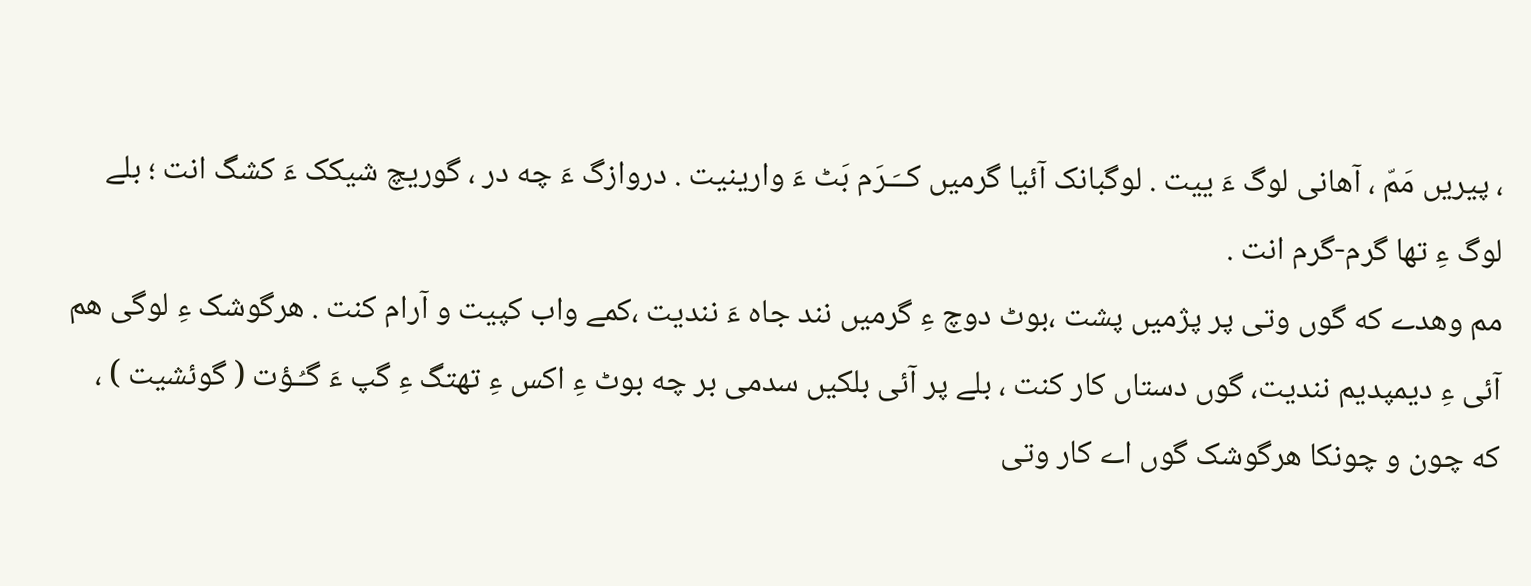، پیریں مَمّ ، آهانی لوگ ءَ ییت . لوگبانک آئیا گرمیں کــَـرَم بَٹ ءَ وارینیت . دروازگ ءَ چه در ، گوریچ شیکک ءَ کشگ انت ؛ بلے لوگ ءِ تها گرم-گرم انت .
مم وهدے که گوں وتی پر پژمیں پشت ،بوٹ دوچ ءِ گرمیں نند جاه ءَ نندیت ،کمے واب کپیت و آرام کنت . هرگوشک ءِ لوگی هم آئی ءِ دیمپدیم نندیت، گوں دستاں کار کنت ، بلے پر آئی بلکیں سدمی بر چه بوٹ ءِ اکس ءِ تهتگ ءِ گپ ءَ گـُـؤت ( گوئشیت ) ، که چون و چونکا هرگوشک گوں اے کار وتی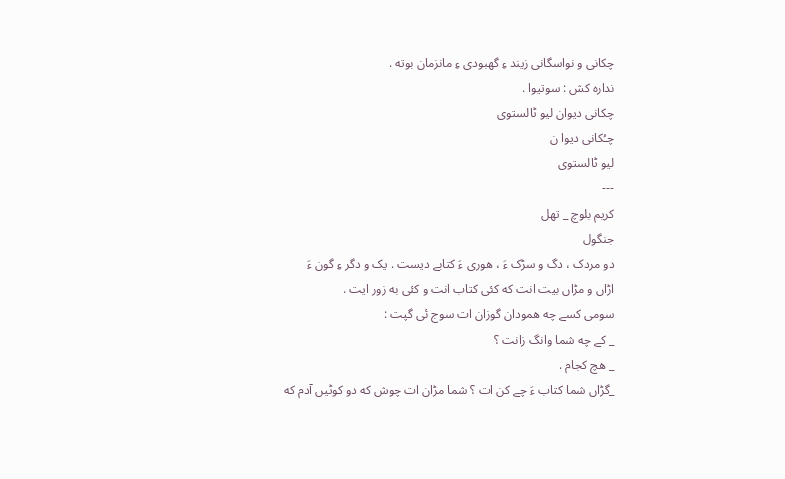چکانی و نواسگانی زیند ءِ گهبودی ءِ مانزمان بوته .
نداره کش : سوتیوا .
چکانی دیوان لیو ٹالستوی
چـُکانی دیوا ن
لیو ٹالستوی
---
کریم بلوچ _ تهل
جنگول
دو مردک ، دگ و سڑک ءَ ، هوری ءَ کتابے دیست . یک و دگر ءِ گون ءَ
اڑاں و مڑاں بیت انت که کئی کتاب انت و کئی به زور ایت .
سومی کسے چه همودان گوزان ات سوج ئی گپت :
_ کے چه شما وانگ زانت ؟
_ هچ کجام .
_گڑاں شما کتاب ءَ چے کن ات ؟ شما مڑان ات چوش که دو کوٹیں آدم که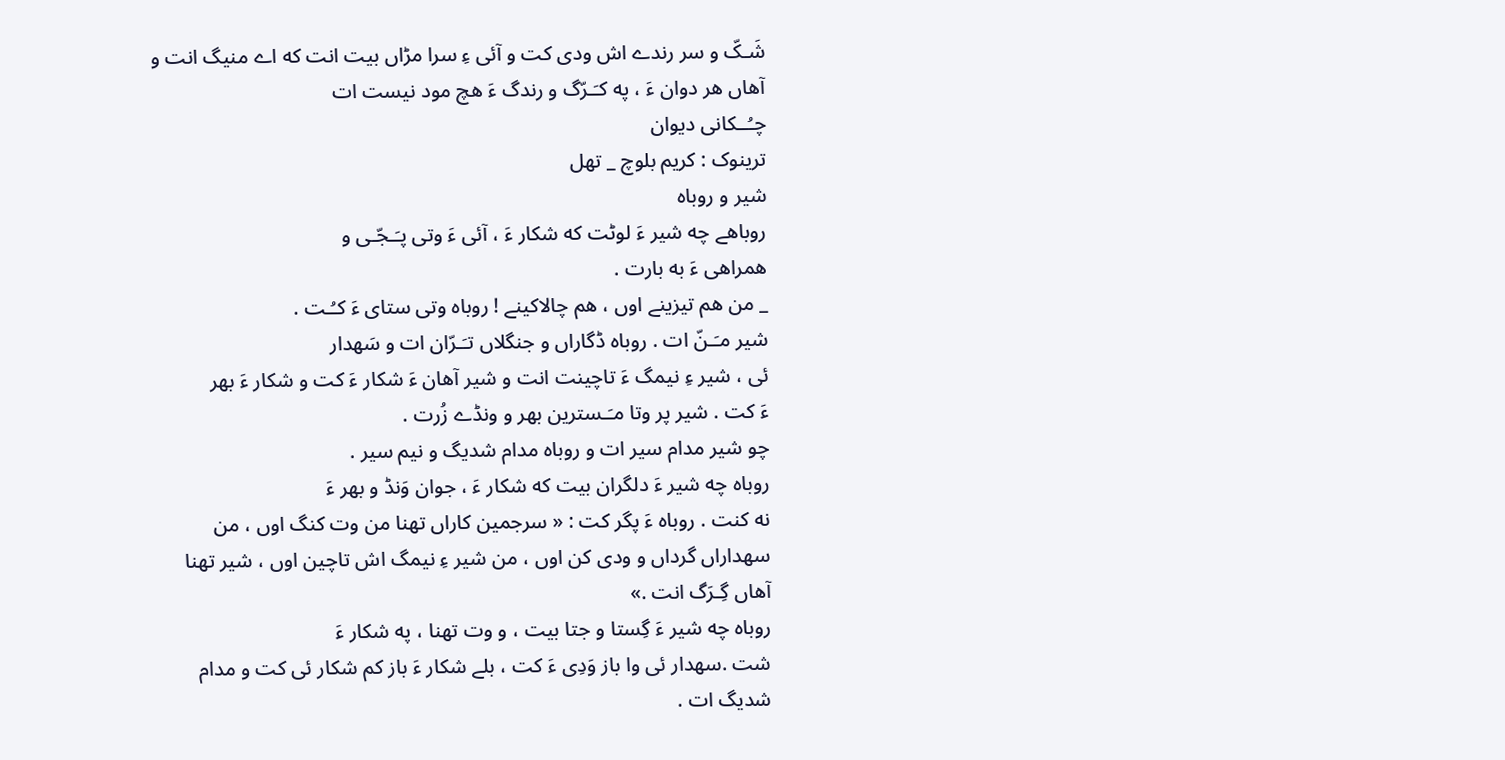شَـکّ و سر رندے اش ودی کت و آئی ءِ سرا مڑاں بیت انت که اے منیگ انت و
آهاں هر دوان ءَ ، په کـَـرّگ و رندگ ءَ هچ مود نیست ات
چـُــکانی دیوان
ترینوک : کریم بلوچ _ تهل
شیر و روباه
روباهے چه شیر ءَ لوٹت که شکار ءَ ، آئی ءَ وتی پـَـجّـی و
همراهی ءَ به بارت .
_ من هم تیزینے اوں ، هم چالاکینے ! روباه وتی ستای ءَ کـُـت .
شیر مـَـنّ ات . روباه ڈگاراں و جنگلاں تـَـرّان ات و سَهدار
ئی ، شیر ءِ نیمگ ءَ تاچینت انت و شیر آهان ءَ شکار ءَ کت و شکار ءَ بهر
ءَ کت . شیر پر وتا مـَـسترین بهر و ونڈے زُرت .
چو شیر مدام سیر ات و روباه مدام شدیگ و نیم سیر .
روباه چه شیر ءَ دلگران بیت که شکار ءَ ، جوان وَنڈ و بهر ءَ
نه کنت . روباه ءَ پگر کت : « سرجمین کاراں تهنا من وت کنگ اوں ، من
سهداراں گرداں و ودی کن اوں ، من شیر ءِ نیمگ اش تاچین اوں ، شیر تهنا
آهاں گِـرَگ انت .»
روباه چه شیر ءَ گِستا و جتا بیت ، و وت تهنا ، په شکار ءَ
شت .سهدار ئی وا باز وَدِی ءَ کت ، بلے شکار ءَ باز کم شکار ئی کت و مدام
شدیگ ات .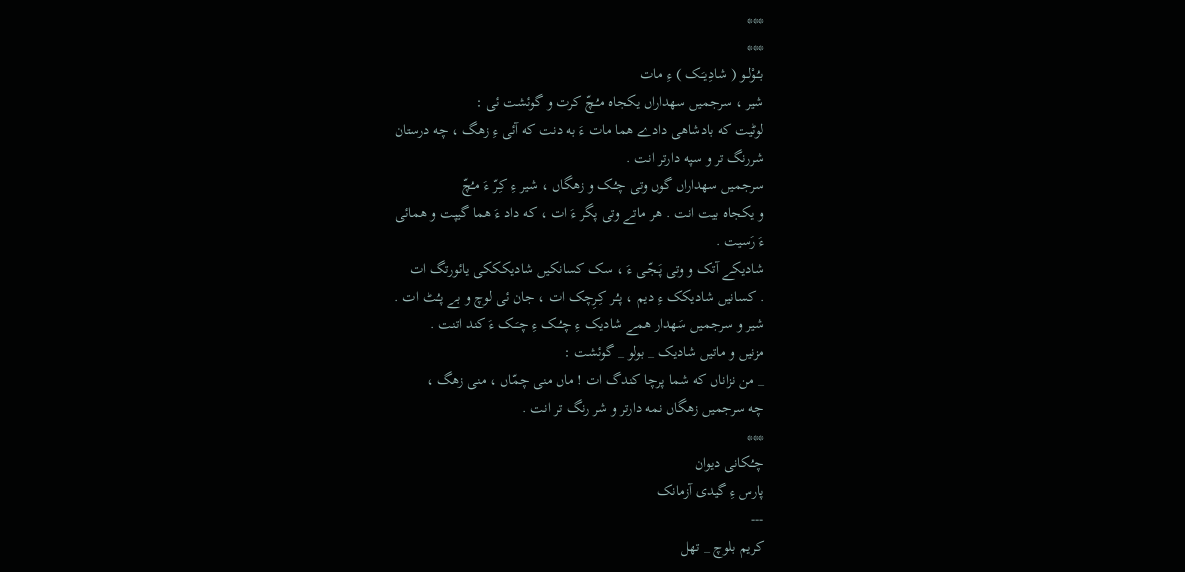***
***
بـُـوْلــو ( شادِیـَـک ) ءِ مات
شیر ، سرجمیں سهداراں یکجاه مـُـچّ کرت و گوئشت ئی :
لوٹیت که بادشاهی دادے هما مات ءَ به دنت که آئی ءِ زهگ ، چه درستان
شررنگ تر و سپه دارتر انت .
سرجمیں سهداراں گوں وتی چـُـک و زهگاں ، شیر ءِ کِـرّ ءَ مـُچّ
و یکجاه بیت انت . هر ماتے وتی پگر ءَ ات ، که داد ءَ هما گیپت و همائی
ءَ رَسیت .
شادیکے آتک و وتی پَـجّـی ءَ ، سک کسانکیں شادیکککی یائورتگ ات
. کسانیں شادیکک ءِ دیم ، پـُـر کِـرِچک ات ، جان ئی لوچ و بے پـُـٹ ات .
شیر و سرجمیں سَهدار همے شادیک ءِ چـُــک ءِ چـَــک ءَ کند اتنت .
مزنیں و ماتیں شادیک _ بولو _ گوئشت :
_ من نزاناں که شما پرچا کندگ ات ! ماں منی چمّاں ، منی زهگ ،
چه سرجمیں زهگاں نمه دارتر و شر رنگ تر انت .
***
چـُـکانی دیوان
پارس ءِ گیدی آزمانک
---
کریم بلوچ _ تهل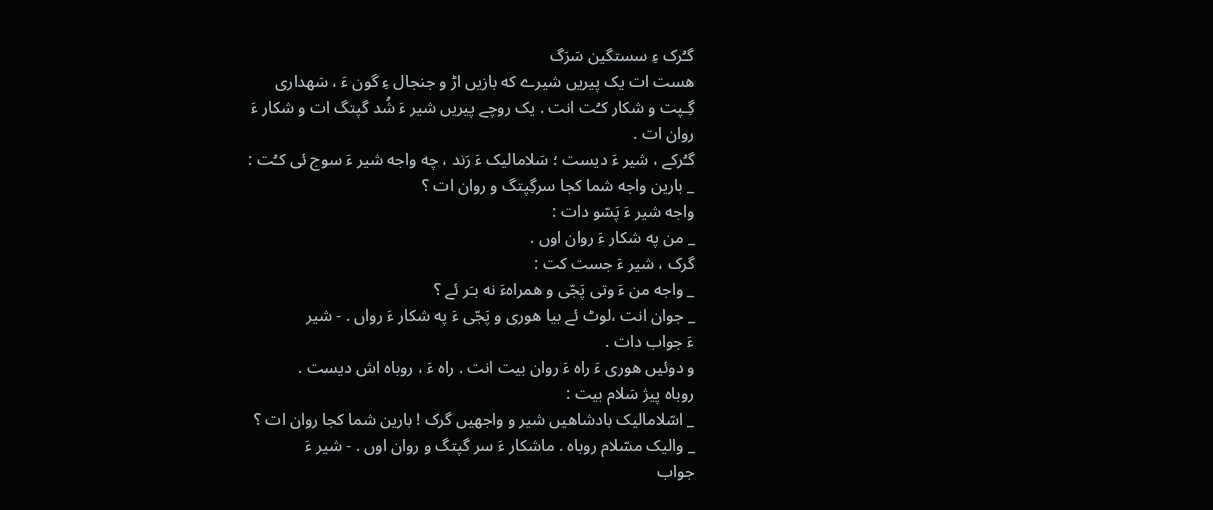گـُرک ءِ سستگین سَرَگ
هست ات یک پیریں شیرے که بازیں اڑ و جنجال ءِ گون ءَ ، سَهداری
گِـپت و شکار کـُت انت . یک روچے پیریں شیر ءَ شُد گپتگ ات و شکار ءَ
روان ات .
گـُرکے ، شیر ءَ دیست ؛ سَلامالیک ءَ رَند ، چه واجه شیر ءَ سوج ئی کـُت :
_ بارین واجه شما کجا سرگِپتگ و روان ات ؟
واجه شیر ءَ پَسّو دات :
_ من په شکار ءَ روان اوں .
گرک ، شیر ءَ جست کت :
_ واجه من ءَ وتی پَجّی و همراهءَ نه بـَر ئے ؟
_ جوان انت ،لوٹ ئے بیا هوری و پَجّی ءَ په شکار ءَ رواں . - شیر
ءَ جواب دات .
و دوئیں هوری ءَ راه ءَ روان بیت انت . راه ءَ ، روباه اش دیست .
روباه پیژ سَلام بیت :
_ اسّلامالیک بادشاهیں شیر و واجهیں گرک ! بارین شما کجا روان ات ؟
_ والیک مسّلام روباه . ماشکار ءَ سر گپتگ و روان اوں . - شیر ءَ
جواب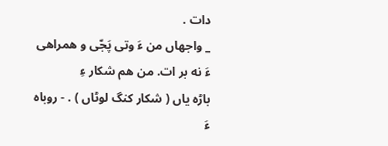دات .
_ واجهاں من ءَ وتی پَجّی و همراهی ءَ نه بر ات. من هم شکار ءِ
باڑه یاں ( شکار کنگ لوٹاں ) . - روباه ءَ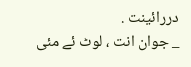دررائینت .
_ جوان انت ، لوٹ ئے مئی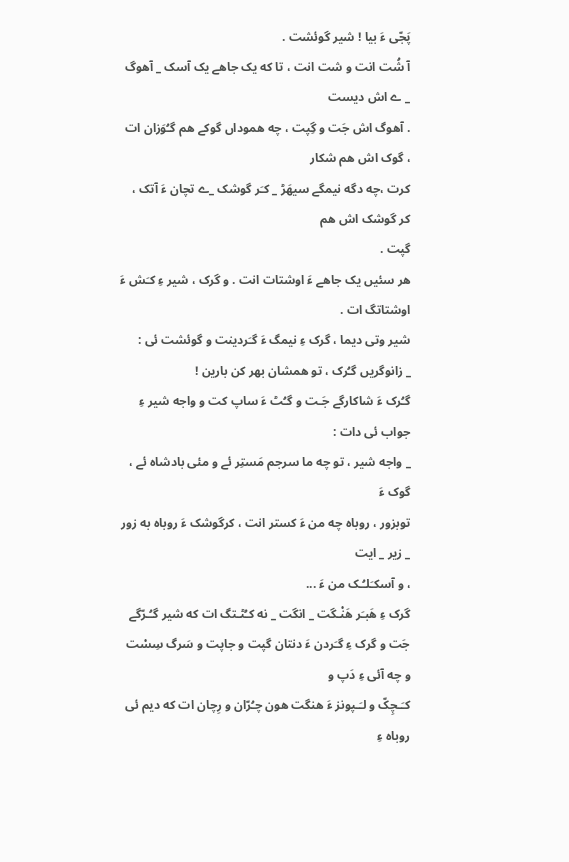پَجّی ءَ بیا ! شیر گوئشت .
آ شُت انت و شت انت ، تا که یک جاهے یک آسک _ آهوگ _ ے اش دیست
. آهوگ اش جَت و گِپت ، چه هموداں گوکے هم گـُوَزان ات ، گوک اش هم شکار
کرت ،چه دگه نیمگے سیهَڑ _ کـَر گوشک _ے تچان ءَ آتک ، کر گوشک اش هم
گپت .
هر سئیں یک جاهے ءَ اوشتات انت . و گرک ، شیر ءِ کـَش ءَ اوشتاتگ ات .
شیر وتی دیما ، گرک ءِ نیمگ ءَ گـَردینت و گوئشت ئی :
_ زانوگریں گـُرک ، تو همشان بهر کن بارین !
گـُرک ءَ شاکارگے جَـت و گـُٹ ءَ ساپ کت و واجه شیر ءِ جواب ئی دات :
_ واجه شیر ، تو چه ما سرجم مَستِر ئے و مئی بادشاه ئے ، گوک ءَ
توبزور ، روباه چه من ءَ کستر انت ، کرگوشک ءَ روباه به زور _ زیر _ ایت
، و آسکـَلـُـک من ءَ ...
گرک ءِ هَبـَر هَنْـگت _ انگت _ نه کـُٹـتگ ات که شیر گـُـرّگے
جَت و گرک ءِ گـَردن ءَ دنتان گپت و جاپت و سَرگ سِسْت و چه آئی ءِ دَپ و
کـَـچِکّ و لـَـپونز ءَ هنگت هون چـُرّان و رِچان ات که دیم ئی روباه ءِ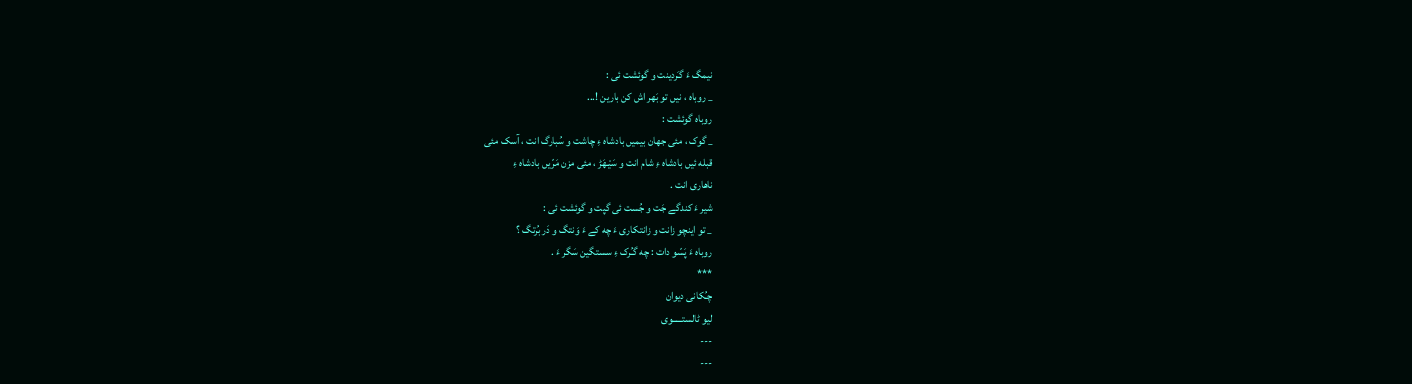نیمگ ءَ گـَردینت و گوئشت ئی :
_ روباه ، نیں تو بَهر اش کن بارین !...
روباه گوئشت :
_ گوک ، مئی جهان بیمیں بادشاه ءِ چاشت و سُبارگ انت ، آسک مئی
قبله ئیں بادشاه ءِ شام انت و سَیْـهَڑ ، مئی مزن مَرّیں بادشاه ءِ
ناهاری انت .
شیر ءَ کندگے جَت و جُست ئی گپت و گوئشت ئی :
_ تو اینچو زانت و زانتکاری ءَ چه کے ءَ وَنتگ و دَر بُرتگ ؟
روباه ءَ پَسّو دات : چه گـُرک ءِ سستگین سَگر ءَ .
***
چـُکانی دیوان
لیو ٹالستـــــوی
---
---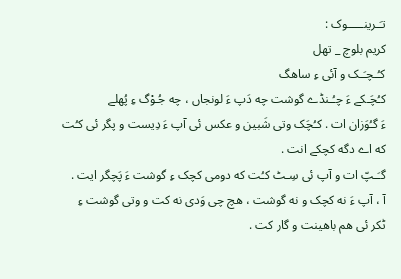تـَـرینـــــوک :
کریم بلوچ _ تهل
کـُـچـَـک و آئی ءِ ساهگ
کـُچَـکے ءَ چـُـنڈے گوشت چه دَپ ءَ لونجاں ، چه جُـوْگ ءِ پُهلے
ءَ گـُوَزان ات . کـُچَک وتی شَبین و عکس ئی آپ ءَ دِیست و پگر ئی کـُت
که اے دگه کچکے انت .
گـَـپّ ات و آپ ئی سِـٹ کـُت که دومی کچک ءِ گوشت ءَ پَچگر ایت .
آ ، آپ ءَ نه کچک و نه گوشت ، هچ چی وَدی نه کت و وتی گوشت ءِ
ٹکر ئی هم باهینت و گار کت .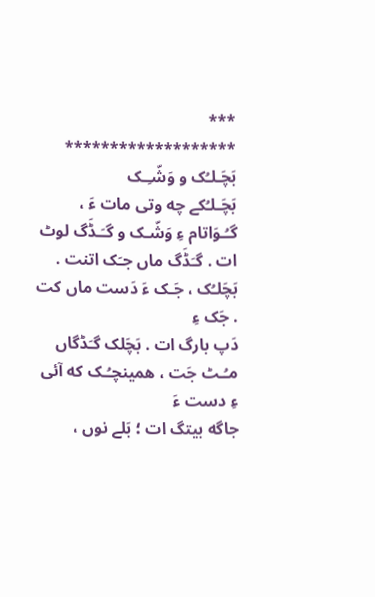***
*******************
بَچَـلـُک و وَشّـِـک
بَچَـلـُکے چه وتی مات ءَ ، گـُـوَاتام ءِ وَشّـک و گـَـڈَگ لوٹ
ات . گـَڈَگ ماں جـَک اتنت . بَچَلـُک ، جَـک ءَ دَست ماں کت . جَک ءِ
دَپ بارگ ات . بَچَلک گـَڈگاں مـُـٹ جَت ، همینچـُـک که آئی ءِ دست ءَ
جاگه بیتگ ات ؛ بَلے نوں ،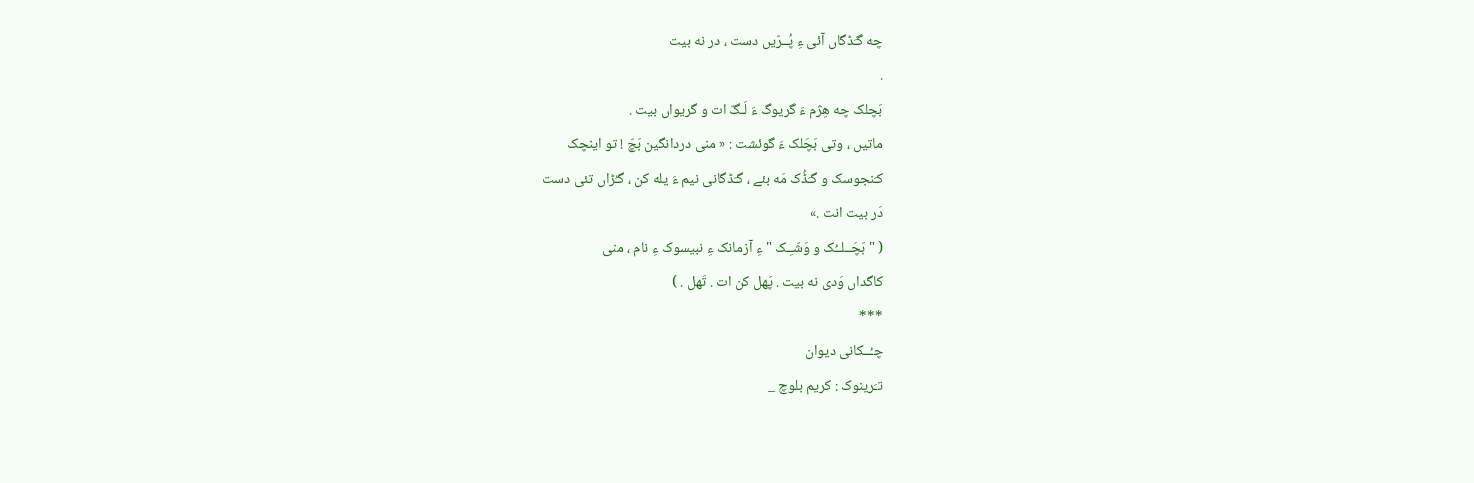چه گـَڈگاں آئی ءِ پُــرّیں دست ، در نه بیت
.
بَچلک چه هِژم ءَ گریوگ ءَ لَـگّ ات و گریواں بیت .
ماتیں ، وتی بَچَلک ءَ گوئشت : « منی دردانگین بَچّ ! تو اینچک
کـَنجوسک و گـَڈُک مَه بئے ، گـَڈگانی نیم ءَ یله کن ، گـُڑاں تئی دست
دَر بیت انت .»
( " بَچَــلــُک و وَشّـِـک " ءِ آزمانک ءِ نبیسوک ءِ نام ، منی
کاگداں وَدی نه بیت . پَهل کن ات . تَهل . )
***
چـُــکانی دیوان
تـَرینوک : کریم بلوچ _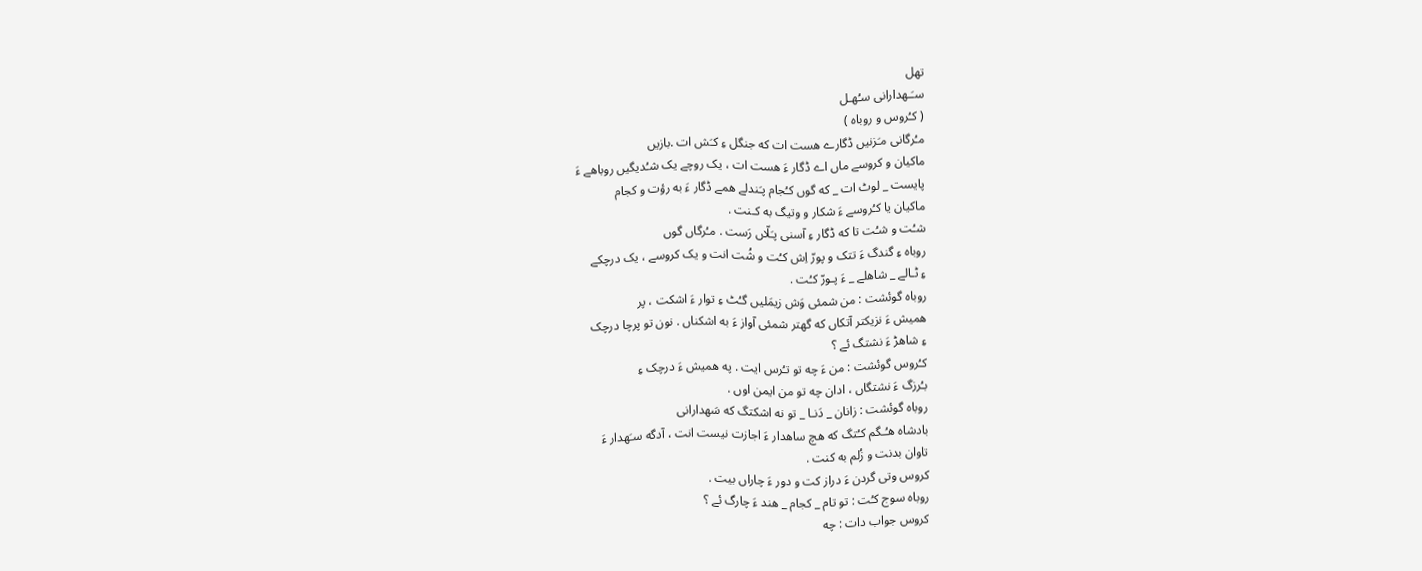تهل
سـَـهدارانی سـُهـل
( کـُروس و روباه )
مـُرگانی مـَزنیں ڈگارے هست ات که جنگل ءِ کـَش ات .بازیں
ماکیان و کروسے ماں اے ڈگار ءَ هست ات ، یک روچے یک شـُدیگیں روباهے ءَ
پایست _ لوٹ ات _ که گوں کـُجام پـَندلے همے ڈگار ءَ به رؤت و کجام
ماکیان یا کـُروسے ءَ شکار و وتیگ به کـنت .
شـُت و شـُت تا که ڈگار ءِ آسنی پـَلّاں رَست . مـُرگاں گوں
روباه ءِ گندگ ءَ تتک و پورّ اِش کـُت و شُت انت و یک کروسے ، یک درچکے
ءِ ٹـالے _ شاهلے _ ءَ پـورّ کـُت .
روباه گوئشت : من شمئی وَش زیمَلیں گـُٹ ءِ توار ءَ اشکت ، پر
همیش ءَ نزیکتر آتکاں که گهتر شمئی آواز ءَ به اشکناں . نون تو پرچا درچک
ءِ شاهڑ ءَ نشتگ ئے ؟
کـُروس گوئشت : من ءَ چه تو تـُرس ایت . په همیش ءَ درچک ءِ
بـُرزگ ءَ نشتگاں ، ادان چه تو من ایمن اوں .
روباه گوئشت : زانان _ دَنـا _ تو نه اشکتگ که سَهدارانی
بادشاه هـُـگم کـُتگ که هچ ساهدار ءَ اجازت نیست انت ، آدگه سـَهدار ءَ
تاوان بدنت و زُلم به کنت .
کروس وتی گردن ءَ دراز کت و دور ءَ چاراں بیت .
روباه سوج کـُت : تو تام _ کجام _ هند ءَ چارگ ئے ؟
کروس جواب دات : چه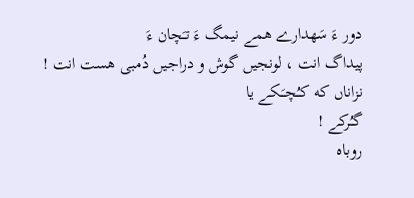دور ءَ سَهدارے همے نیمگ ءَ تـَچان ءَ
پیداگ انت ، لونجیں گوش و دراجیں دُمبی هست انت ! نزاناں که کـُچـَـکے یا
گـُرکے !
روباه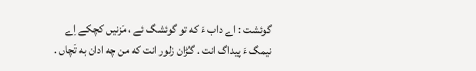گوئشت : اے داب ءَ که تو گوئشگ ئے ، مَزنیں کچکے اِے
نیمگ ءَ پیداگ انت . گـُڑان زلور انت که من چه ادان به تَچاں .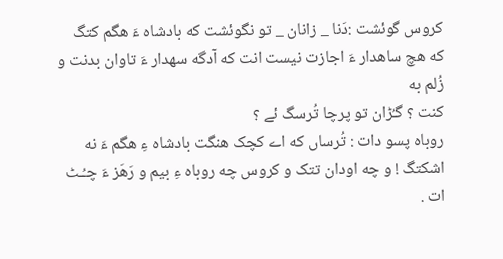کروس گوئشت :دَنا _ زانان _ تو نگوئشت که بادشاه ءَ هگم کتگ
که هچ ساهدار ءَ اجازت نیست انت که آدگه سهدار ءَ تاوان بدنت و زُلم به
کنت ؟ گـُڑان تو پرچا تُرسگ ئے ؟
روباه پسو دات : تُرساں که اے کچک هنگت بادشاه ءِ هگم ءَ نه
اشکتگ ! و چه اودان تتک و کروس چه روباه ءِ بیم و رَهَز ءَ چـُـٹ ات .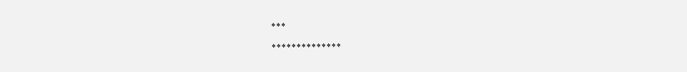***
**************